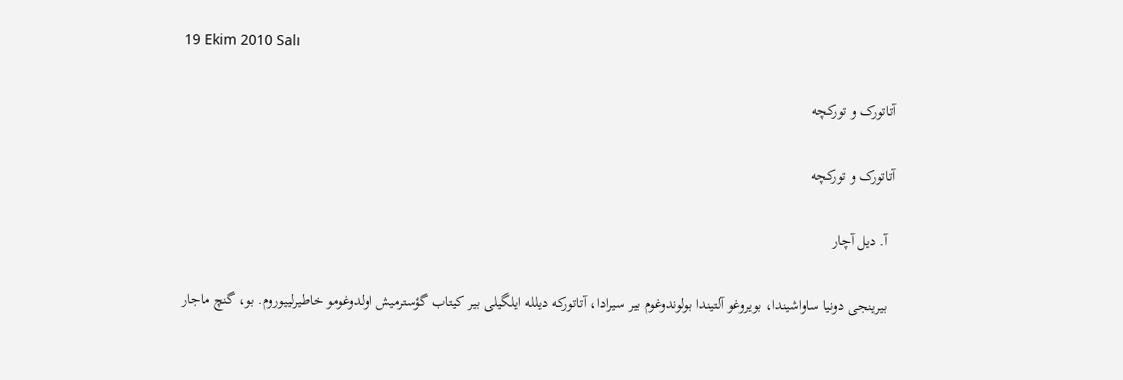19 Ekim 2010 Salı

آتاتورک و تورکچه

آتاتورک و تورکچه

  آ. دیل آچار

  بیرینجی دونیا ساواشیندا، بویروغو آلتیندا بولوندوغوم بیر سیرادا، آتاتورکه دیلله ایلگیلی بیر کیتاب گؤسترمیش اولدوغومو خاطیرلییوروم. بو، گنچ ماجار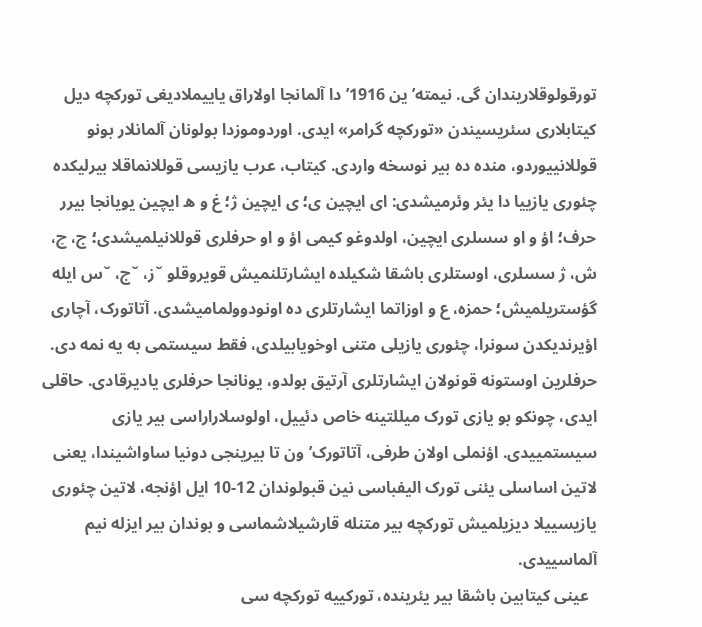تورقولوقلاریندان گی. نیمته’ین 1916’دا آلمانجا اولاراق یاییملادیغی تورکچه دیل کیتابلاری سئریسیندن «تورکچه گرامر» ایدی. اوردوموزدا بولونان آلمانلار بونو قوللانییوردو، منده ده بیر نوسخه واردی. کیتاب، عرب یازیسی قوللانماقلا بیرلیکده چئوری یازییا دا یئر وئرمیشدی: ای ایچین ی؛ ی ایچین ژ؛ غ و ه ایچین یویانجا بیرر حرف؛ اؤ و او سسلری ایچین، اولدوغو کیمی اؤ و او حرفلری قوللانیلمیشدی؛ ج، چ، ش، ژ سسلری، اوستلری باشقا شکیلده ایشارتلنمیش قویروقلو ˇز، ˇج، ˇس ایله گؤستریلمیش؛ حمزه، ع و اوزاتما ایشارتلری ده اونودوولمامیشدی. آتاتورک، آچاری اؤیرندیکدن سونرا، چئوری یازیلی متنی اوخویابیلدی، فقط سیستمی به یه نمه دی. حرفلرین اوستونه قونولان ایشارتلری آرتیق بولدو، یونانجا حرفلری یادیرقادی. حاقلی ایدی، چونکو بو یازی تورک میللتینه خاص دئییل، اولوسلاراراسی بیر یازی سیستمییدی. اؤنملی اولان طرفی، آتاتورک’ون تا بیرینجی دونیا ساواشیندا، یعنی لاتین اساسلی یئنی تورک الیفباسی نین قبولوندان 12-10 ایل اؤنجه، لاتین چئوری یازیسییلا دیزیلمیش تورکچه بیر متنله قارشیلاشماسی و بوندان بیر ایزله نیم آلماسییدی.
  عینی کیتابین باشقا بیر یئرینده، تورکییه تورکچه سی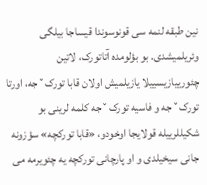نین طبقه لنمه سی قونوسوندا قیساجا بیلگی وئریلمیشدی. بو بؤلومده آتاتورک، لاتین چئورییازیسییلا یازیلمیش اولان قابا تورکˇجه، اورتا تورکˇجه و فاسیه تورکˇجه کلمه لرینی بو شکیللرییله قولایجا اوخودو، «قابا تورکچه» سؤزونه جانی سیخیلدی و او پارچانی تورکچه یه چئویرمه می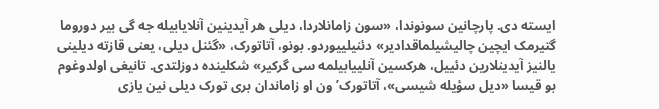ایسته دی. پارچانین سونوندا، «سون زامانلاردا، دیلی هر آیدینین آنلایابیله جه گی بیر دوروما گتیرمک ایچین چالیشیلماقدادیر» دئنیلییوردو. بونو، آتاتورک، «گئنل دیلی، یعنی قازته دیلینی یالنیز آیدینلارین دئییل، هرکسین آنلییابیلمه سی گرکیر» شکلینده دوزلتدی. تانیغی اولدوغوم بو قیسا «دیل سؤیله شیسی»، آتاتورک’ون او زاماندان بری تورک دیلی نین یازی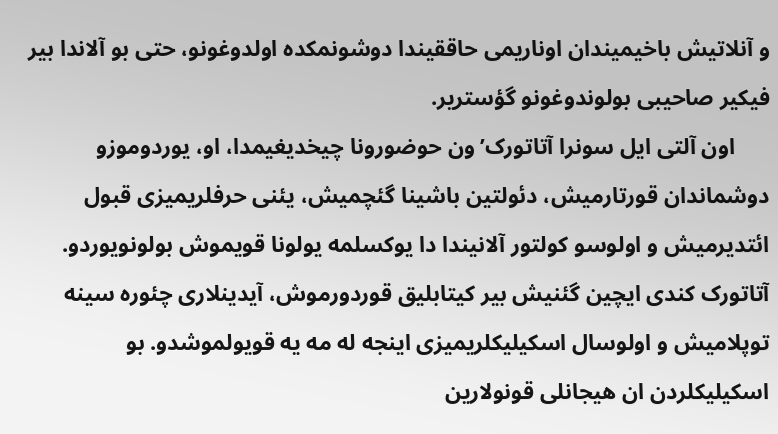و آنلاتیش باخیمیندان اوناریمی حاققیندا دوشونمکده اولدوغونو، حتی بو آلاندا بیر فیکیر صاحیبی بولوندوغونو گؤستریر.
      اون آلتی ایل سونرا آتاتورک’ون حوضورونا چیخدیغیمدا، او، یوردوموزو دوشماندان قورتارمیش، دئولتین باشینا گئچمیش، یئنی حرفلریمیزی قبول ائتدیرمیش و اولوسو کولتور آلانیندا دا یوکسلمه یولونا قویموش بولونویوردو. آتاتورک کندی ایچین گئنیش بیر کیتابلیق قوردورموش، آیدینلاری چئوره سینه توپلامیش و اولوسال اسکیلیکلریمیزی اینجه له مه یه قویولموشدو. بو اسکیلیکلردن ان هیجانلی قونولارین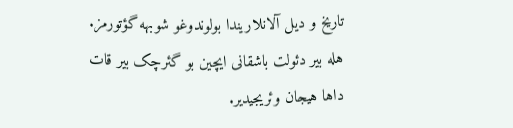تاریخ و دیل آلانلاریندا بولوندوغو شوبهه گؤتورمز. هله بیر دئولت باشقانی ایچین بو گئرچک بیر قات داها هیجان وئریجیدیر.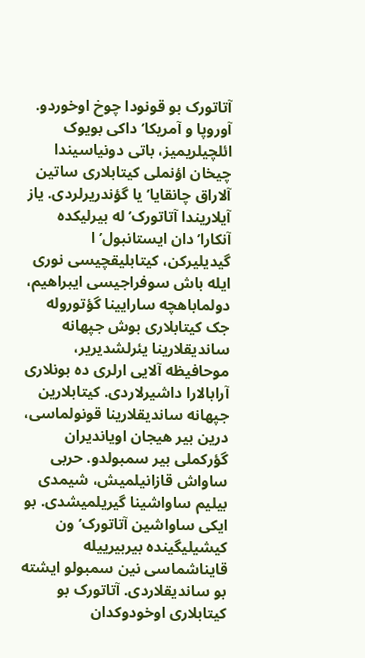آتاتورک بو قونودا چوخ اوخوردو. آوروپا و آمریکا’داکی بویوک ائلچیلریمیز، باتی دونیاسیندا چیخان اؤنملی کیتابلاری ساتین آلاراق چانقایا’یا گؤندریرلردی. یاز آیلاریندا آتاتورک’له بیرلیکده آنکارا’دان ایستانبول’ا گیدیلیرکن، کیتابلیقچیسی نوری ایله باش سوفراجیسی ایبراهیم، دولماباهچه سارایینا گؤتوروله جک کیتابلاری بوش جپهانه ساندیقلارینا یئرلشدیریر، موحافیظه آلایی ارلری ده بونلاری آرابالارا داشیرلاردی. کیتابلارین جپهانه ساندیقلارینا قونولماسی، درین بیر هیجان اویاندیران گؤرکملی بیر سمبولدو. حربی ساواش قازانیلمیش، شیمدی بیلیم ساواشینا گیریلمیشدی. بو ایکی ساواشین آتاتورک’ون کیشیلیگینده بیربیرییله قایناشماسی نین سمبولو ایشته بو ساندیقلاردی. آتاتورک بو کیتابلاری اوخودوکدان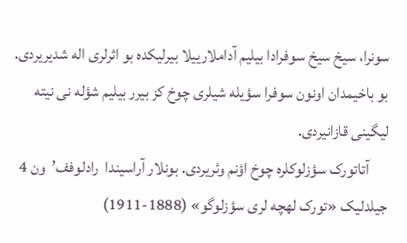سونرا، سیخ سیخ سوفرادا بیلیم آداملارییلا بیرلیکده بو اثرلری اله شدیریردی. بو باخیمدان اونون سوفرا سؤیله شیلری چوخ کز بیرر بیلیم شؤله نی نیته لیگینی قازانیردی.
      آتاتورک سؤزلوکلره چوخ اؤنم وئریردی. بونلار آراسیندا  رادلوفف’ون 4 جیلدلیک «تورک لهچه لری سؤزلوگو» (1888-1911)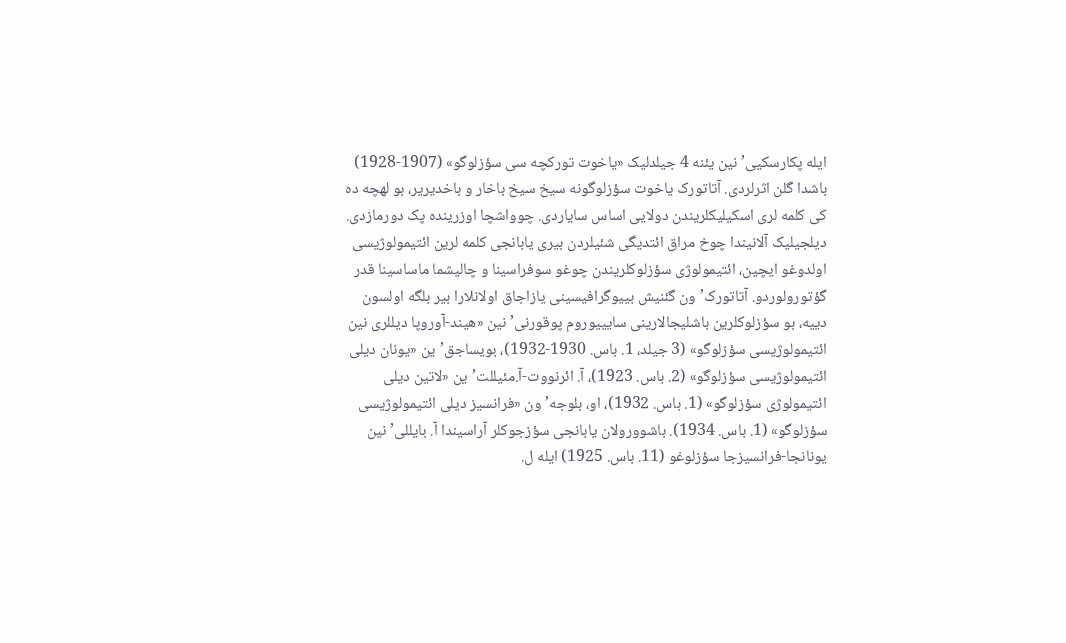ایله پکارسکیی’ نین یئنه 4 جیلدلیک «یاخوت تورکچه سی سؤزلوگو» (1907-1928) باشدا گلن اثرلردی. آتاتورک یاخوت سؤزلوگونه سیخ سیخ باخار و باخدیریر، بو لهچه ده کی کلمه لری اسکیلیکلریندن دولایی اساس سایاردی. چوواشچا اوزرینده پک دورمازدی. دیلجیلیک آلانیندا چوخ مراق ائتدیگی شئیلردن بیری یابانجی کلمه لرین ائتیمولوژیسی اولدوغو ایچین، ائتیمولوژی سؤزلوکلریندن چوغو سوفراسینا و چالیشما ماساسینا قدر گؤتورولوردو. آتاتورک’ون گئنیش بییوگرافیسینی یازاجاق اولانلارا بیر بلگه اولسون دییه، بو سؤزلوکلرین باشلیجالارینی سایییوروم پوقورنی’ نین «هیند-آوروپا دیللری نین ائتیمولوژیسی سؤزلوگو» (3 جیلد، 1. باس. 1930-1932)، بویساجق’ین «یونان دیلی ائتیمولوژیسی سؤزلوگو» (2. باس. 1923)، آ. ائرنووت-آ.مئیللت’ین «لاتین دیلی ائتیمولوژی سؤزلوگو» (1. باس. 1932)، او، بلوجه’ون «فرانسیز دیلی ائتیمولوژیسی سؤزلوگو» (1. باس. 1934). باشوورولان یابانجی سؤزجوکلر آراسیندا آ. بایللی’ نین یونانجا-فرانسیزجا سؤزلوغو (11. باس. 1925) ایله ل.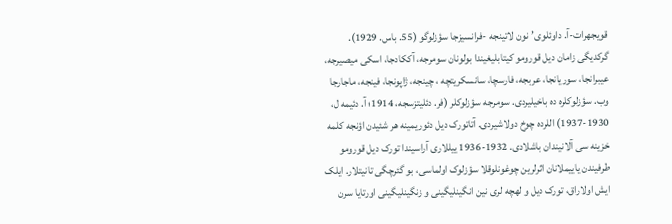قویجهرات-آ. داوئلوی’نون لاتینجه -فرانسیزجا سؤزلوگو (55. باس. 1929). گرکدیگی زامان دیل قورومو کیتابلیغیندا بولونان سومرجه، آککادجا، اسکی میصیرجه، عیبرانجا، سوریانجا، عربجه، فارسچا، سانسکریتچه ، چینجه، ژاپونجا، فینجه، ماجارجا وب. سؤزلوکلره ده باخیلیردی. سومرجه سؤزلوکلر (فر. دئلیتزسجه، 1914؛ آ. دئیمه ل، 1930-1937) اللرده چوخ دولاشیردی. آتاتورک دیل دئوریمینه هر شئیدن اؤنجه کلمه خزینه سی آلانیندان باشلادی. 1932-1936 ییللاری آراسیندا تورک دیل قورومو طرفیندن یاییملانان اثرلرین چوغونلوقلا سؤزلوک اولماسی، بو گئرچگی تانیتلار. ایلک ایش اولاراق، تورک دیل و لهچه لری نین انگینلیگینی و زنگینلیگینی اورتایا سرن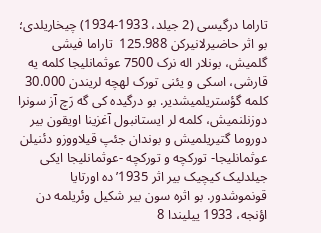تاراما درگیسی (2 جیلد، 1933-1934) چیخاریلدی؛ بو اثر حاضیرلانیرکن 125.988  تاراما فیشی گلمیش، بونلار اله نرک 7500 عوثمانلیجا کلمه یه قارشی، اسکی و یئنی تورک لهچه لریندن 30.000 کلمه گؤستریلمیشدیر. بو درگیده کی گه رَچ آز سونرا دوزنلنمیش، کلمه لر ایستانبول آغزینا اویقون بیر دوروما گتیریلمیش و بوندان جئپ قیلاووزو دئنیلن عوثمانلیجا- تورکچه و تورکچه -عوثمانلیجا ایکی جیلدلیک کیچیک بیر اثر 1935’ده اورتایا قونموشدور. بو اثره سون بیر شکیل وئریلمه دن اؤنجه، 1933 ییلیندا 8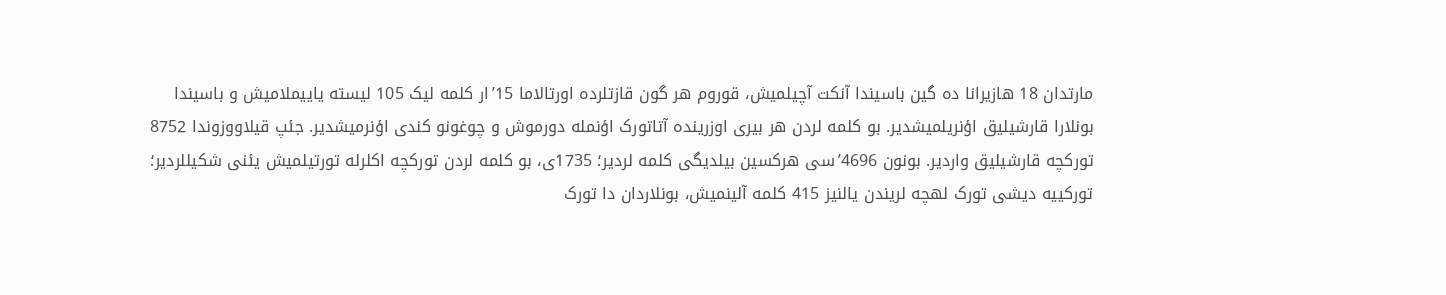مارتدان 18 هازیرانا ده گین باسیندا آنکت آچیلمیش، قوروم هر گون قازتلرده اورتالاما 15’ار کلمه لیک 105 لیسته یاییملامیش و باسیندا بونلارا قارشیلیق اؤنریلمیشدیر. بو کلمه لردن هر بیری اوزرینده آتاتورک اؤنمله دورموش و چوغونو کندی اؤنرمیشدیر. جئپ قیلاووزوندا 8752 تورکچه قارشیلیق واردیر. بونون 4696’سی هرکسین بیلدیگی کلمه لردیر؛ 1735ی، بو کلمه لردن تورکچه اکلرله تورتیلمیش یئنی شکیللردیر؛ تورکییه دیشی تورک لهچه لریندن یالنیز 415 کلمه آلینمیش، بونلاردان دا تورک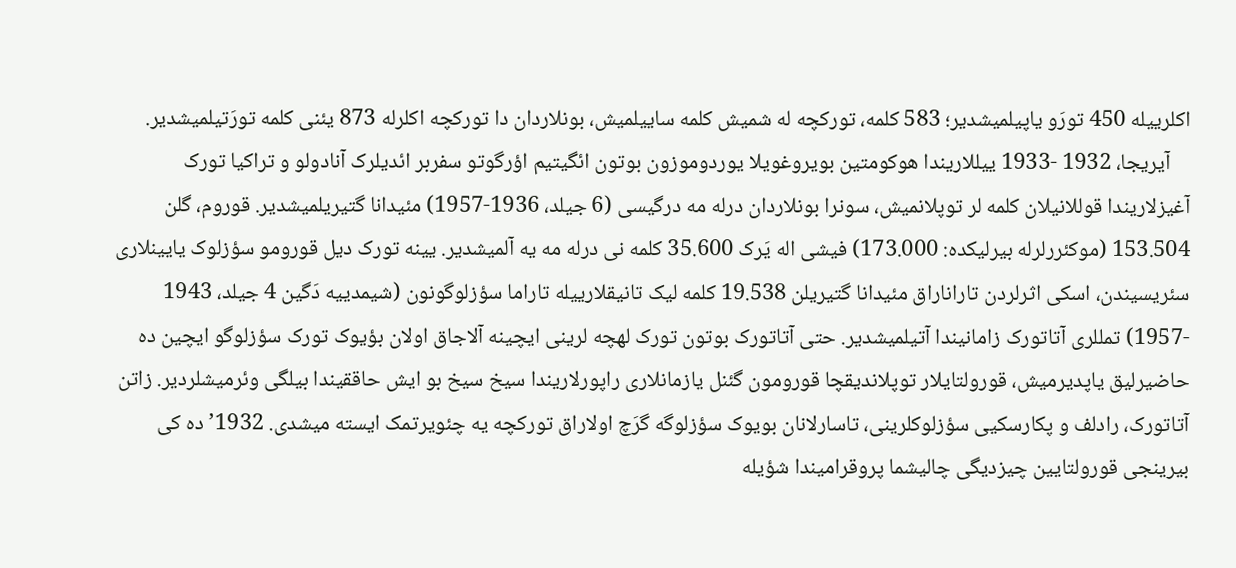اکلرییله 450 تورَو یاپیلمیشدیر؛ 583 کلمه، تورکچه له شمیش کلمه ساییلمیش، بونلاردان دا تورکچه اکلرله 873 یئنی کلمه تورَتیلمیشدیر.
    آیریجا، 1932 -1933 ییللاریندا هوکومتین بویروغویلا یوردوموزون بوتون ائگیتیم اؤرگوتو سفربر ائدیلرک آنادولو و تراکیا تورک آغیزلاریندا قوللانیلان کلمه لر توپلانمیش، سونرا بونلاردان درله مه درگیسی (6 جیلد، 1936-1957) مئیدانا گتیریلمیشدیر. قوروم، گلن 153.504 (موکئررلرله بیرلیکده: 173.000) فیشی اله یَرک 35.600 کلمه نی درله مه یه آلمیشدیر. یینه تورک دیل قورومو سؤزلوک یایینلاری سئریسیندن، اسکی اثرلردن تاراناراق مئیدانا گتیریلن 19.538 کلمه لیک تانیقلارییله تاراما سؤزلوگونون (شیمدییه دَگین 4 جیلد، 1943 -1957) تمللری آتاتورک زامانیندا آتیلمیشدیر. حتی آتاتورک بوتون تورک لهچه لرینی ایچینه آلاجاق اولان بؤیوک تورک سؤزلوگو ایچین ده حاضیرلیق یاپدیرمیش، قورولتایلار توپلاندیقچا قورومون گئنل یازمانلاری راپورلاریندا سیخ سیخ بو ایش حاققیندا بیلگی وئرمیشلردیر. زاتن آتاتورک، رادلف و پکارسکیی سؤزلوکلرینی، تاسارلانان بویوک سؤزلوگه گرَچ اولاراق تورکچه یه چئویرتمک ایسته میشدی. 1932’ده کی بیرینجی قورولتایین چیزدیگی چالیشما پروقرامیندا شؤیله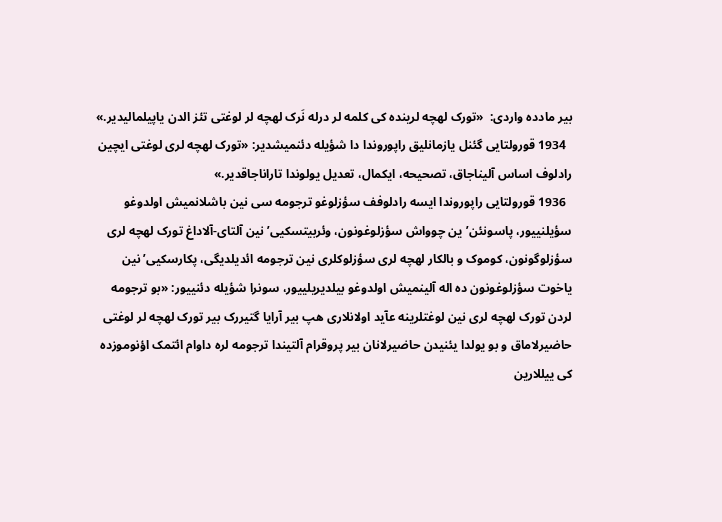بیر مادده واردی:  «تورک لهچه لرینده کی کلمه لر درله نَرک لهچه لر لوغتی تئز الدن یاپیلمالیدیر.»
  1934 قورولتایی گئنل یازمانلیق راپوروندا دا شؤیله دئنمیشدیر: «تورک لهچه لری لوغتی ایچین رادلوف اساس آلیناجاق، تصحیحه، ایکمال، تعدیل یولوندا تاراناجاقدیر.»
  1936 قورولتایی راپوروندا ایسه رادلوفف سؤزلوغو ترجومه سی نین باشلانمیش اولدوغو سؤیلنییور، پاسونئن’ین چوواش سؤزلوغونون، وئربیتسکیی’ نین آلتای-آلاداغ تورک لهچه لری سؤزلوگونون، کوموک و بالکار لهچه لری سؤزلوکلری نین ترجومه ائدیلدیگی، پکارسکیی’ نین یاخوت سؤزلوغونون ده اله آلینمیش اولدوغو بیلدیریلییور، سونرا شؤیله دئنییور: «بو ترجومه لردن تورک لهچه لری نین لوغتلرینه عآید اولانلاری هپ بیر آرایا گتیررک بیر تورک لهچه لر لوغتی حاضیرلاماق و بو یولدا یئنیدن حاضیرلانان بیر پروقرام آلتیندا ترجومه لره داوام ائتمک اؤنوموزده کی ییللارین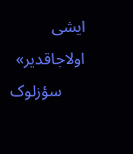ایشی اولاجاقدیر»
      سؤزلوک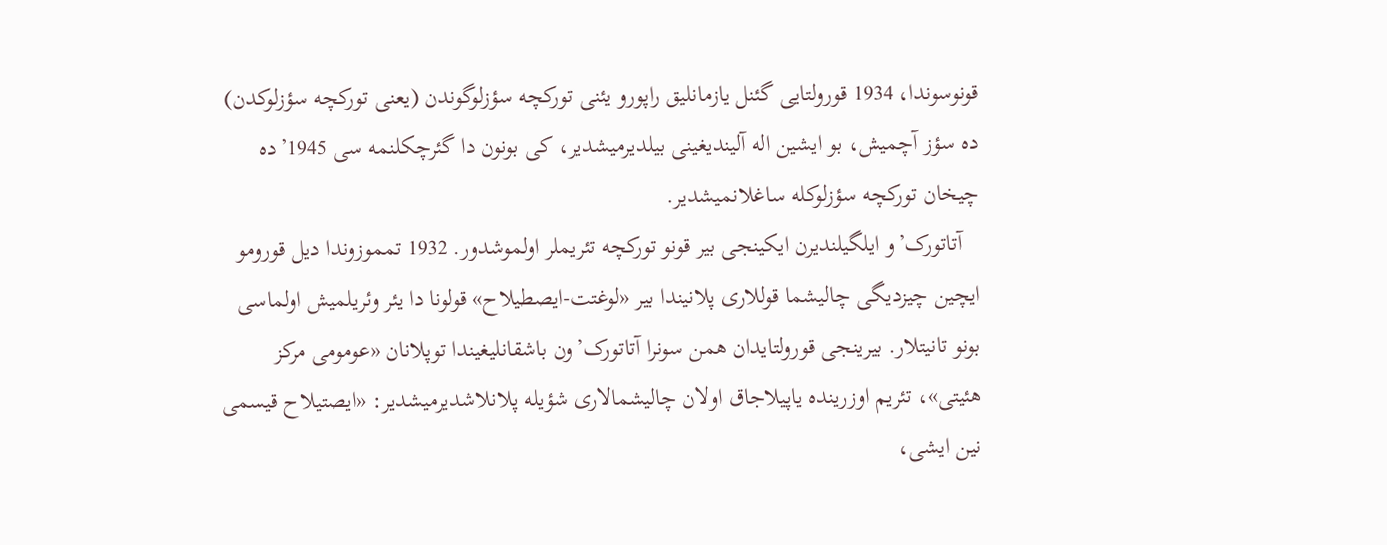قونوسوندا، 1934 قورولتایی گئنل یازمانلیق راپورو یئنی تورکچه سؤزلوگوندن (یعنی تورکچه سؤزلوکدن) ده سؤز آچمیش، بو ایشین اله آلیندیغینی بیلدیرمیشدیر، کی بونون دا گئرچکلنمه سی 1945’ده چیخان تورکچه سؤزلوکله ساغلانمیشدیر.
   آتاتورک’و ایلگیلندیرن ایکینجی بیر قونو تورکچه تئریملر اولموشدور. 1932 تمموزوندا دیل قورومو ایچین چیزدیگی چالیشما قوللاری پلانیندا بیر «لوغتت-ایصطیلاح» قولونا دا یئر وئریلمیش اولماسی بونو تانیتلار. بیرینجی قورولتایدان همن سونرا آتاتورک’ون باشقانلیغیندا توپلانان «عومومی مرکز هئیتی»، تئریم اوزرینده یاپیلاجاق اولان چالیشمالاری شؤیله پلانلاشدیرمیشدیر: «ایصتیلاح قیسمی نین ایشی،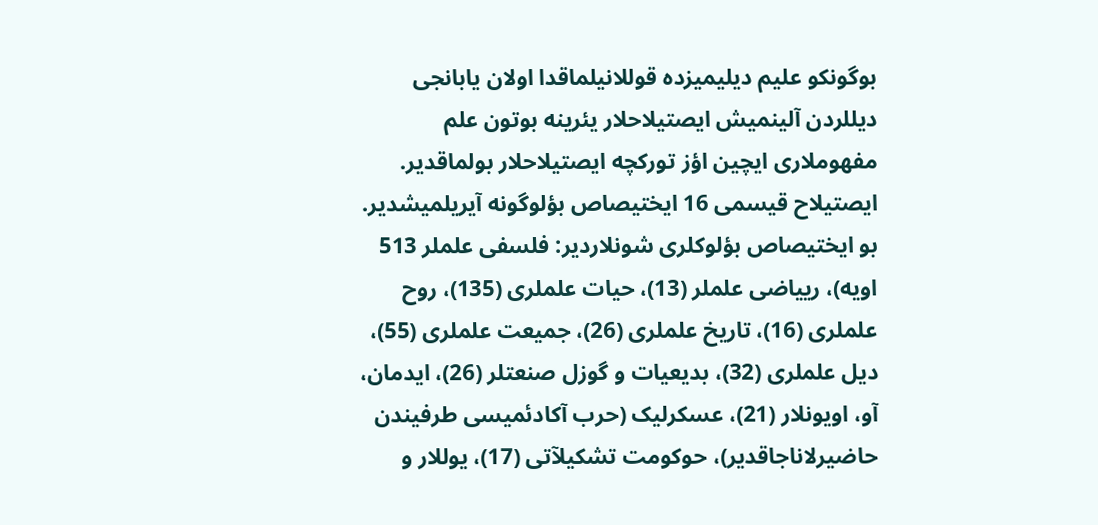بوگونکو علیم دیلیمیزده قوللانیلماقدا اولان یابانجی دیللردن آلینمیش ایصتیلاحلار یئرینه بوتون علم مفهوملاری ایچین اؤز تورکچه ایصتیلاحلار بولماقدیر. ایصتیلاح قیسمی 16 ایختیصاص بؤلوگونه آیریلمیشدیر. بو ایختیصاص بؤلوکلری شونلاردیر: فلسفی علملر 513 اویه)، رییاضی علملر (13)، حیات علملری (135)، روح علملری (16)، تاریخ علملری (26)، جمیعت علملری (55)، دیل علملری (32)، بدیعیات و گوزل صنعتلر (26)، ایدمان، آو، اویونلار (21)، عسکرلیک (حرب آکادئمیسی طرفیندن حاضیرلاناجاقدیر)، حوکومت تشکیلآتی (17)، یوللار و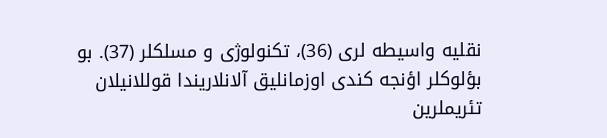نقلیه واسیطه لری (36)، تکنولوژی و مسلکلر (37). بو بؤلوکلر اؤنجه کندی اوزمانلیق آلانلاریندا قوللانیلان تئریملرین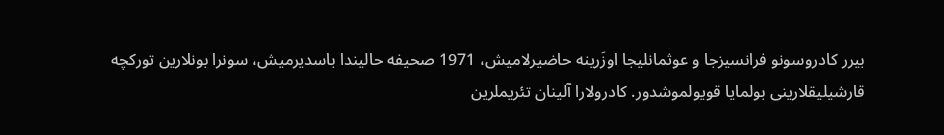بیرر کادروسونو فرانسیزجا و عوثمانلیجا اوزَرینه حاضیرلامیش، 1971 صحیفه حالیندا باسدیرمیش، سونرا بونلارین تورکچه قارشیلیقلارینی بولمایا قویولموشدور. کادرولارا آلینان تئریملرین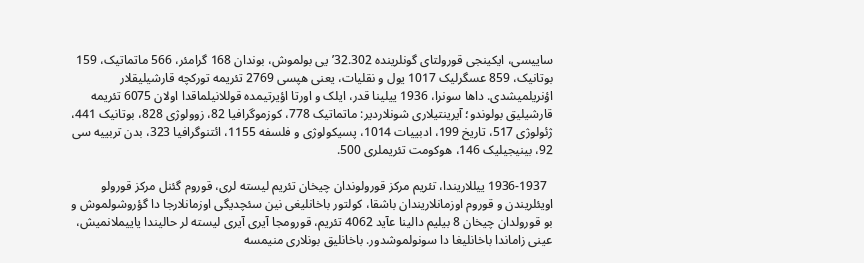ساییسی، ایکینجی قورولتای گونلرینده 32.302’یی بولموش، بوندان 168 گرامئر، 566 ماتماتیک، 159 بوتانیک، 859 عسگرلیک 1017 یول و نقلیات، یعنی هپسی 2769 تئریمه تورکچه قارشیلیقلار اؤنریلمیشدی. داها سونرا، 1936 ییلینا قدر، ایلک و اورتا اؤیرتیمده قوللانیلماقدا اولان 6075 تئریمه قارشیلیق بولوندو؛ آیرینتیلاری شونلاردیر: ماتماتیک 778، کوزموگرافیا 82، زوولوژی 828، بوتانیک 441، ژئولوژی 517، تاریخ 199، ادبییات 1014، پسیکولوژی و فلسفه 1155، ائتنوگرافیا 323، بدن تربییه سی 92، بینیجیلیک 146، هوکومت تئریملری 500.

  1936-1937 ییللاریندا، تئریم مرکز قورولوندان چیخان تئریم لیسته لری، قوروم گئنل مرکز قورولو اویئلریندن و قوروم اوزمانلاریندان باشقا، کولتور باخانلیغی نین سئچدیگی اوزمانلارجا دا گؤروشولموش و بو قورولدان چیخان 8 بیلیم دالینا عآید 4062 تئریم، قورومجا آیری آیری لیسته لر حالیندا یاییملانمیش، عینی زاماندا باخانلیغا دا سونولموشدور. باخانلیق بونلاری منیمسه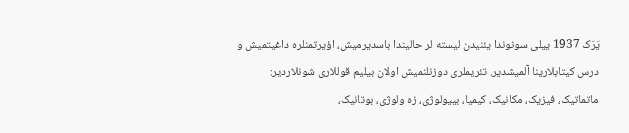یَرَک 1937 ییلی سونوندا یئنیدن لیسته لر حالیندا باسدیرمیش، اؤیرتمنلره داغیتمیش و درس کیتابلارینا آلمیشدیر. تئریملری دوزنلنمیش اولان بیلیم قوللاری شونلاردیر: ماتماتیک، فیزیک، مکانیک، کیمیا، بییولوژی، زه ولوژی، بوتانیک،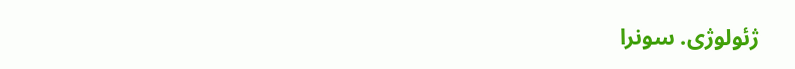ژئولوژی. سونرا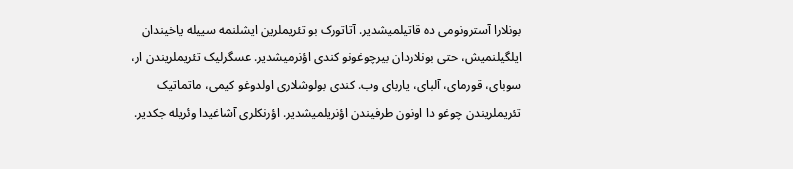بونلارا آسترونومی ده قاتیلمیشدیر. آتاتورک بو تئریملرین ایشلنمه سییله یاخیندان ایلگیلنمیش، حتی بونلاردان بیرچوغونو کندی اؤنرمیشدیر. عسگرلیک تئریملریندن ار، سوبای، قورمای، آلبای، یاربای وب. کندی بولوشلاری اولدوغو کیمی، ماتماتیک تئریملریندن چوغو دا اونون طرفیندن اؤنریلمیشدیر. اؤرنکلری آشاغیدا وئریله جکدیر.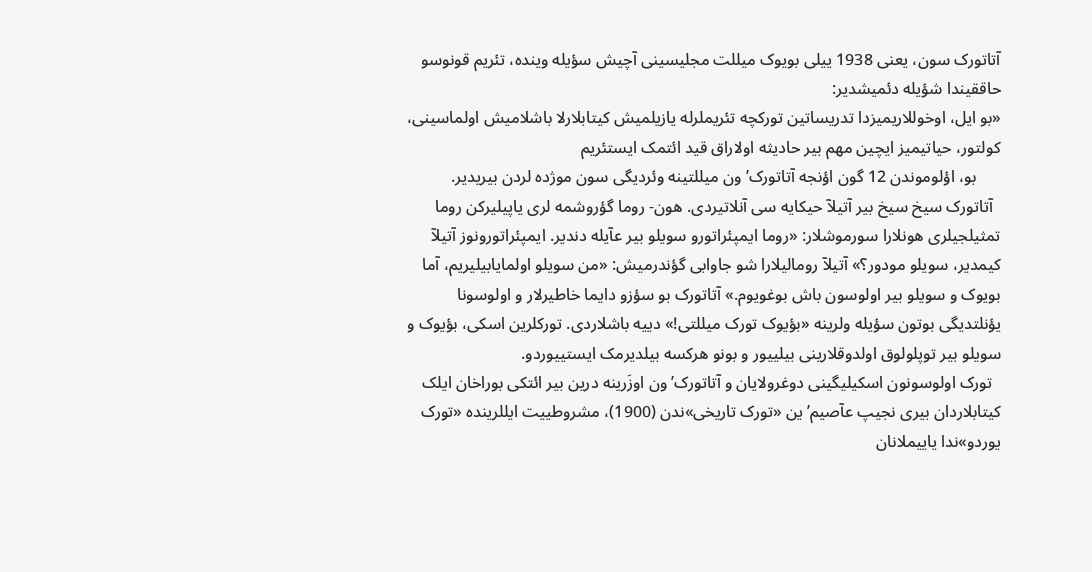آتاتورک سون، یعنی 1938 ییلی بویوک میللت مجلیسینی آچیش سؤیله وینده، تئریم قونوسو حاققیندا شؤیله دئمیشدیر:
«بو ایل، اوخوللاریمیزدا تدریساتین تورکچه تئریملرله یازیلمیش کیتابلارلا باشلامیش اولماسینی، کولتور، حیاتیمیز ایچین مهم بیر حادیثه اولاراق قید ائتمک ایستئریم
      بو، اؤلوموندن 12 گون اؤنجه آتاتورک’ون میللتینه وئردیگی سون موژده لردن بیریدیر.
  آتاتورک سیخ سیخ بیر آتیلآ حیکایه سی آنلاتیردی. هون- روما گؤروشمه لری یاپیلیرکن روما تمثیلجیلری هونلارا سورموشلار: «روما ایمپئراتورو سویلو بیر عآیله دندیر. ایمپئراتورونوز آتیلآ کیمدیر، سویلو مودور؟» آتیلآ رومالیلارا شو جاوابی گؤندرمیش: «من سویلو اولمایابیلیریم، آما بویوک و سویلو بیر اولوسون باش بوغویوم.» آتاتورک بو سؤزو دایما خاطیرلار و اولوسونا یؤنلتدیگی بوتون سؤیله ولرینه «بؤیوک تورک میللتی!» دییه باشلاردی. تورکلرین اسکی، بؤیوک و سویلو بیر توپلولوق اولدوقلارینی بیلییور و بونو هرکسه بیلدیرمک ایستییوردو.
  تورک اولوسونون اسکیلیگینی دوغرولایان و آتاتورک’ون اوزَرینه درین بیر ائتکی بوراخان ایلک کیتابلاردان بیری نجیپ عآصیم’ین «تورک تاریخی»ندن (1900)، مشروطییت ایللرینده «تورک یوردو»ندا یاییملانان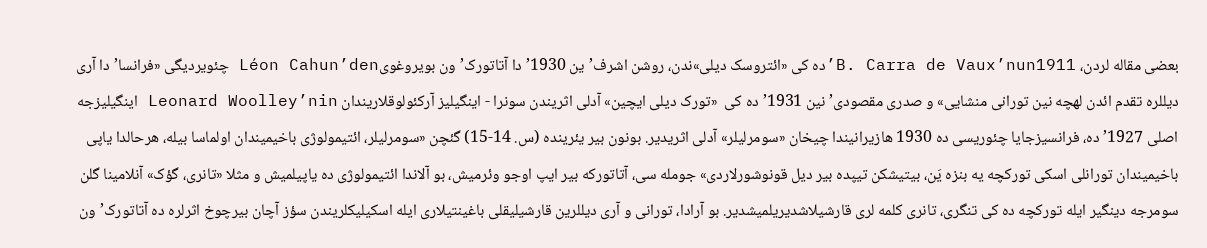بعضی مقاله لردن، B. Carra de Vaux’nun1911’ده کی «ائتروسک دیلی»ندن، روشن اشرف’ین 1930’دا آتاتورک’ون بویروغویLéon Cahun’den چئویردیگی «فرانسا’دا آری دیللره تقدم ائدن لهچه نین تورانی منشایی» و صدری مقصودی’ نین 1931’ده کی  «تورک دیلی ایچین» آدلی اثریندن سونرا - اینگیلیز آرکئولوقلاریندان Leonard Woolley’nin اینگیلیزجه اصلی 1927’ده، فرانسیزجایا چئوریسی ده 1930 هازیرانیندا چیخان «سومرلیلر» آدلی اثریدیر. بونون بیر یئرینده (س. 14-15) گئچن «سومرلیلر، ائتیمولوژی باخیمیندان اولماسا بیله، هرحالدا یاپی باخیمیندان تورانلی اسکی تورکچه یه بنزه یَن، بیتیشکن تیپده بیر دیل قونوشورلاردی» جومله سی، آتاتورکه بیر ایپ اوجو وئرمیش، بو آلاندا ائتیمولوژی ده یاپیلمیش و مثلا «تانری، گؤک» آنلامینا گلن سومرجه دینگیر ایله تورکچه ده کی تنگری، تانری کلمه لری قارشیلاشدیریلمیشدیر. بو آرادا، تورانی و آری دیللرین قارشیلیقلی باغینتیلاری ایله اسکیلیکلریندن سؤز آچان بیرچوخ اثرلره ده آتاتورک’ون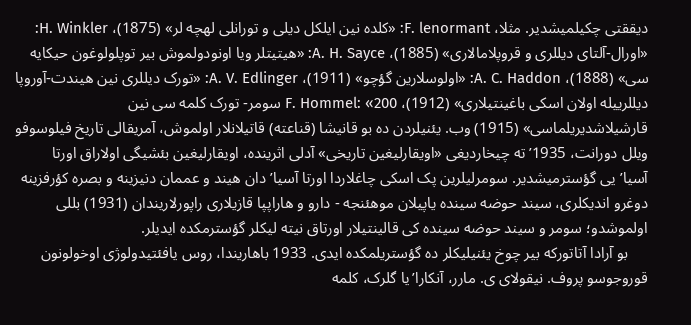دیققتی چکیلمیشدیر. مثلا، F. lenormant: «کلده نین ایلکل دیلی و تورانلی لهچه لر» (1875)، H. Winkler: «اورال-آلتای دیللری و قروپلامالاری» (1885)، A. H. Sayce: «هیتیتلر ویا اونودولموش بیر توپلولوغون حیکایه سی» (1888)، A. C. Haddon: «اولوسلارین گؤچو» (1911)، A. V. Edlinger: «تورک دیللری نین هیندت-آوروپا دیللرییله اولان اسکی باغینتیلاری» (1912)، F. Hommel: «200 سومر- تورک کلمه سی نین قارشیلاشدیریلماسی» (1915) وب. یئنیلردن ده بو قانیشا (قناعته) قاتیلانلار اولموش، آمریقالی تاریخ فیلوسوفو ویلل دورانت، 1935’ته چیخاردیغی «اویقارلیغین تاریخی» آدلی اثرینده، اویقارلیغین بئشیگی اولاراق اورتا آسیا’یی گؤسترمیشدیر. سومرلیلرین پک اسکی چاغلاردا اورتا آسیا’دان هیند و عممان دنیزینه و بصره کؤرفزینه دوغرو اندیکلری، سیند حوضه سینده یاپیلان موهئنجه - دارو و هاراپپا قازیلاری راپورلاریندان (1931) بللی اولموشدو؛ سومر و سیند حوضه سینده کی قالینتیلار اورتاق نیته لیکلر گؤسترمکده ایدیلر.
     بو آرادا آتاتورکه بیر چوخ یئنیلیکلر ده گؤستریلمکده ایدی. 1933 باهاریندا، روس یافئتیدولوژی اوخولونون قوروجوسو پروف. نیقولای ی. مارر، آنکارا’یا گلرک، کلمه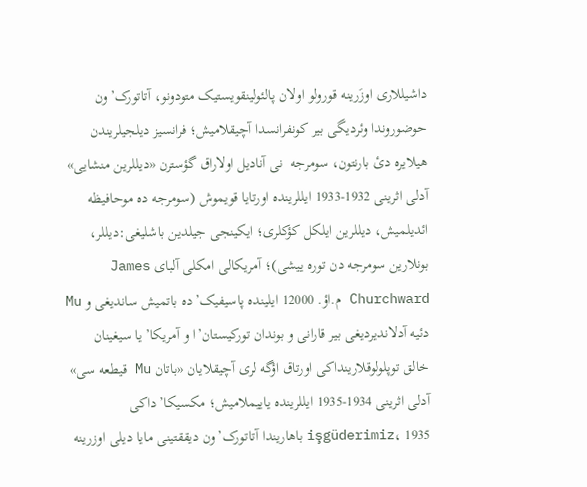داشیللاری اوزَرینه قورولو اولان پالئولینقویستیک متودونو، آتاتورک’ون حوضوروندا وئردیگی بیر کونفرانسدا آچیقلامیش؛ فرانسیز دیلجیلریندن هیلایره دئ بارنتون، سومرجه  نی آنادیل اولاراق گؤسترن «دیللرین منشایی» آدلی اثرینی 1932-1933 ایللرینده اورتایا قویموش (سومرجه ده موحافیظه ائدیلمیش، دیللرین ایلکل کؤکلری؛ ایکینجی جیلدین باشلیغی:دیللر، بونلارین سومرجه دن توره ییشی)؛ آمریکالی امکلی آلبای James Churchward م.اؤ. 12000 ایلینده پاسیفیک’ده باتمیش ساندیغی و Mu دئیه آدلاندیردیغی بیر قارانی و بوندان تورکیستان’ا و آمریکا’یا سیغینان خالق توپلولوقلارینداکی اورتاق اؤگه لری آچیقلایان «باتان Mu قیطعه سی» آدلی اثرینی 1934-1935 ایللرینده یاییملامیش؛ مکسیکا’داکی işgüderimiz، 1935 باهاریندا آتاتورک’ون دیققتینی مایا دیلی اوزرینه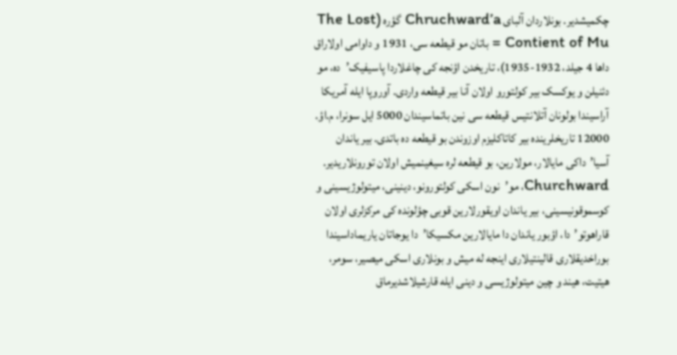چکمیشدیر. بونلاردان آلبای Chruchward’a گؤره (The Lost Contient of Mu = باتان مو قیطعه سی، 1931 و داوامی اولاراق داها 4 جیلد، 1932-1935)، تاریخدن اؤنجه کی چاغلاردا پاسیفیک’ده، مو دئنیلن و یوکسک بیر کولتورو اولان آنا بیر قیطعه واردی. آوروپا ایله آمریکا آراسیندا بولونان آتلانتیس قیطعه سی نین باتماسیندان 5000 ایل سونرا، م.اؤ. 12000 تاریخلرینده بیر کاتاکلیزم اوزوندن بو قیطعه ده باتدی. بیر یاندان آسیا’داکی مایالار، مولارین، بو قیطعه لره سیغینمیش اولان تورونلاریدیر. Churchward، مو’نون اسکی کولتورونو، دینینی، میتولوژیسینی و کوسموقونیسینی، بیر یاندان اویقورلارین قوبی چؤلونده کی مرکزلری اولان قاراهوتو’دا، اؤبور یاندان دا مایالارین مکسیکا’دا یوجاتان یاریماداسیندا بوراخدیقلاری قالینتیلاری اینجه له میش و بونلاری اسکی میصیر، سومر، هیتیت، هیند و چین میتولوژیسی و دینی ایله قارشیلاشدیرماق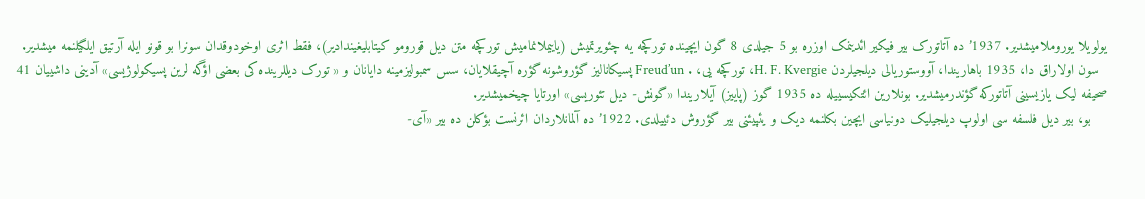یولویلا یوروملامیشدیر. 1937’ده آتاتورک بیر فیکیر ائدینمک اوزره بو 5 جیلدی 8 گون ایچینده تورکچه یه چئویرتمیش (یاییملانمامیش تورکچه متن دیل قورومو کیتابلیغیندادیر)، فقط اثری اوخودوقدان سونرا بو قونو ایله آرتیق ایلگیلنمه میشدیر.
  سون اولاراق دا، 1935 باهاریندا، آووستوریالی دیلجیلردن H. F. Kvergie، تورکچه یی، . Freud’un پسیکانالیز گؤروشونه گؤره آچیقلایان، سس سمبولیزمینه دایانان و « تورک دیللرینده کی بعضی اؤگه لرین پسیکولوژیسی» آدینی داشییان 41 صحیفه لیک یازیسینی آتاتورکه گؤندرمیشدیر. بونلارین ائتکیسییله ده 1935 گوز (پاییز) آیلاریندا «گونش- دیل تئوریسی» اورتایا چیخمیشدیر.
    بو، بیر دیل فلسفه سی اولوپ دیلجیلیک دونیاسی ایچین بکلنمه دیک و یئپیئنی بیر گؤروش دئییلدی. 1922’ده آلمانلاردان ائرنست بؤکلن ده بیر «آی-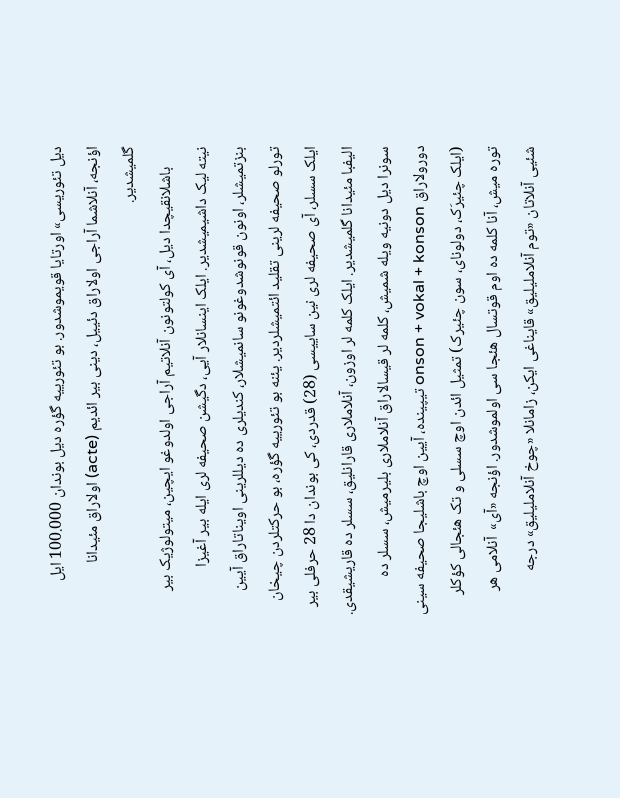دیل تئوریسی» اورتایا قویموشدور. بو تئورییه گؤره دیل بوندان 100.000 ایل اؤنجه، آنلاشما آراجی اولاراق دئییل، دینی بیر ائدیم (acte) اولاراق مئیدانا گلمیشدیر.
      باشلانقیچدا دیل، آی کولتونون آنلاتیم آراجی اولدوغو ایچین، میتولوژیک بیر نیته لیک داشیمیشدیر. ایلک اینسانلار آیی، دگیشن صحیفه لری ایله بیر آغیزا بنزتمیشلر، اونون قونوشدوغونو سانمیشلار، کندیلری ده دیللرینی اویناتاراق آیین تورلو صحیفه لرینی تقلید ائتمیشلردیر. یئنه بو تئورییه گؤره، بو حرکتلردن چیخان ایلک سسلر، آی صحیفه لری نین ساییسی (28) قدردی، کی بوندان دا 28 حرفلی بیر الیفبا مئیدانا گلمیشدیر. ایلک کلمه لر اوزون، آنلاملاری قارانلیق، سسلر ده قاریشیقدی. سونرا دیل دونیه ویله شمیش، کلمه لر قیسالاراق آنلاملاری بلیرمیش، سسلر ده دورولاراق onson + vokal + konson تیپینده، آیین اوچ باشلیجا صحیفه سینی (ایلک چئیرَک، دولونای، سون چئیرک) تمثیل ائدن اوچ سسلی و تک هئجالی کؤکلر توره میش، آنا کلمه ده اوم قوتسال هئجا سی اولموشدور. اؤنجه «آی»  آنلامی هر شئیی آنلاتان «توم آنلاملیلیق» قایناغی ایکن، زامانلا «چوخ آنلاملیلیق» درجه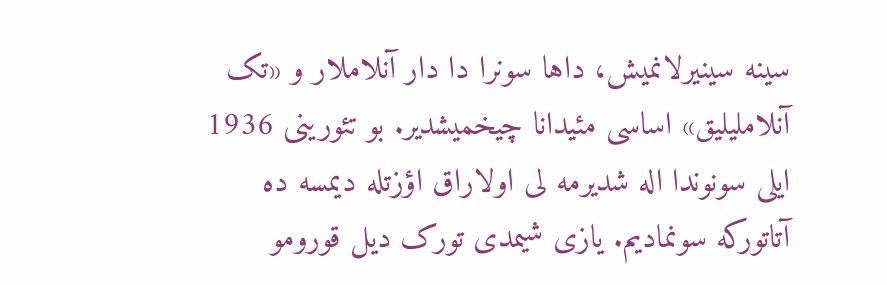سینه سینیرلانمیش، داها سونرا دا دار آنلاملار و «تک آنلاملیلیق» اساسی مئیدانا چیخمیشدیر. بو تئورینی 1936 ایلی سونوندا اله شدیرمه لی اولاراق اؤزتله دیمسه ده آتاتورکه سونمادیم. یازی شیمدی تورک دیل قورومو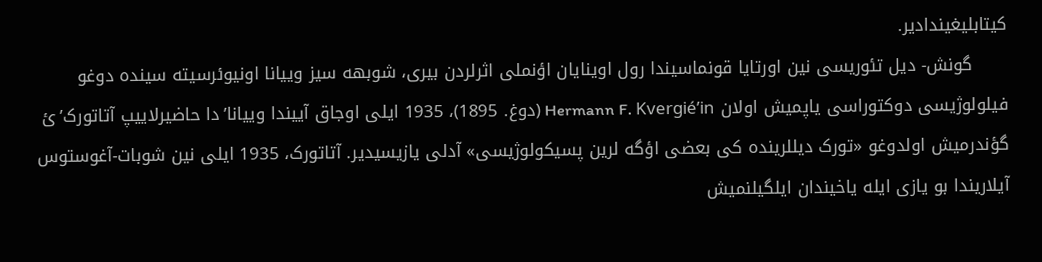کیتابلیغیندادیر.
      گونش- دیل تئوریسی نین اورتایا قونماسیندا رول اوینایان اؤنملی اثرلردن بیری، شوبهه سیز وییانا اونیوئرسیته سینده دوغو فیلولوژیسی دوکتوراسی یاپمیش اولان Hermann F. Kvergié’in (دوغ. 1895)، 1935 ایلی اوجاق آییندا وییانا’دا حاضیرلاییپ آتاتورک’ئ گؤندرمیش اولدوغو «تورک دیللرینده کی بعضی اؤگه لرین پسیکولوژیسی» آدلی یازیسیدیر. آتاتورک، 1935 ایلی نین شوبات-آغوستوس آیلاریندا بو یازی ایله یاخیندان ایلگیلنمیش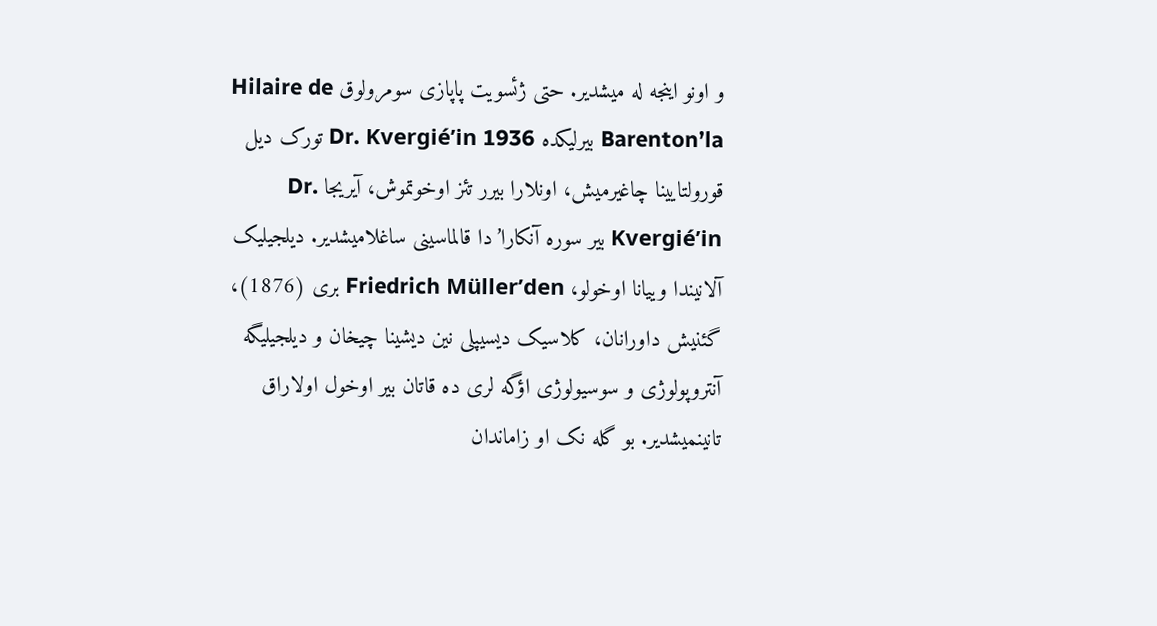و اونو اینجه له میشدیر. حتی ژئسویت پاپازی سومرولوق Hilaire de Barenton’la بیرلیکده Dr. Kvergié’in 1936 تورک دیل قورولتایینا چاغیرمیش، اونلارا بیرر تئز اوخوتموش، آیریجا Dr. Kvergié’in بیر سوره آنکارا’دا قالماسینی ساغلامیشدیر. دیلجیلیک آلانیندا وییانا اوخولو، Friedrich Müller’den بری (1876)، گئنیش داورانان، کلاسیک دیسیپلی نین دیشینا چیخان و دیلجیلیگه آنتروپولوژی و سوسیولوژی اؤگه لری ده قاتان بیر اوخول اولاراق تانینمیشدیر. بو گله نک او زاماندان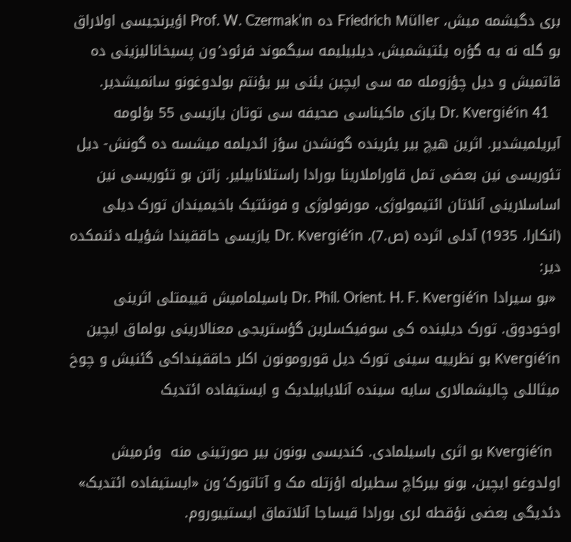بری دگیشمه میش، Friedrich Müller ده Prof. W. Czermak’ın اؤیرنجیسی اولاراق بو گله نه یه گؤره یئتیشمیش، دیلبیلیمه سیگموند فرئود’ون پسیخانالیزینی ده قاتمیش و دیل چؤزومله مه سی ایچین یئنی بیر یؤنتم بولدوغونو سانمیشدیر.
   Dr. Kvergié’in 41 یازی ماکیناسی صحیفه سی توتان یازیسی 55 بؤلومه آیریلمیشدیر. اثرین هیچ بیر یئرینده گونشدن سؤز ائدیلمه میشسه ده گونش- دیل تئوریسی نین بعضی تمل قاوراملارینا بورادا راستلانابیلیر. زاتن بو تئوریسی نین اساسلارینی آنلاتان ائتیمولوژی، مورفولوژی و فونئتیک باخیمیندان تورک دیلی (انکارا، 1935) آدلی اثرده (ص.7)، Dr. Kvergié’in یازیسی حاققیندا شؤیله دئنمکده دیر:
 «بو سیرادا Dr. Phil. Orient. H. F. Kvergié’in باسیلمامیش قییمتلی اثرینی اوخودوق. تورک دیلینده کی سوفیکسلرین گؤستریجی معنالارینی بولماق ایچین Kvergié’in بو نظرییه سینی تورک دیل قورومونون اکلر حاققینداکی گئنیش و چوخ میثاللی چالیشمالاری سایه سینده آنلایابیلدیک و ایستیفاده ائتدیک

  Kvergié’in بو اثری باسیلمادی. کندیسی بونون بیر صورتینی منه  وئرمیش اولدوغو ایچین، بونو بیرکاچ سطیرله اؤزتله مک و آتاتورک’ون «ایستیفاده ائتدیک» دئدیگی بعضی نؤقطه لری بورادا قیساجا آنلاتماق ایستییوروم.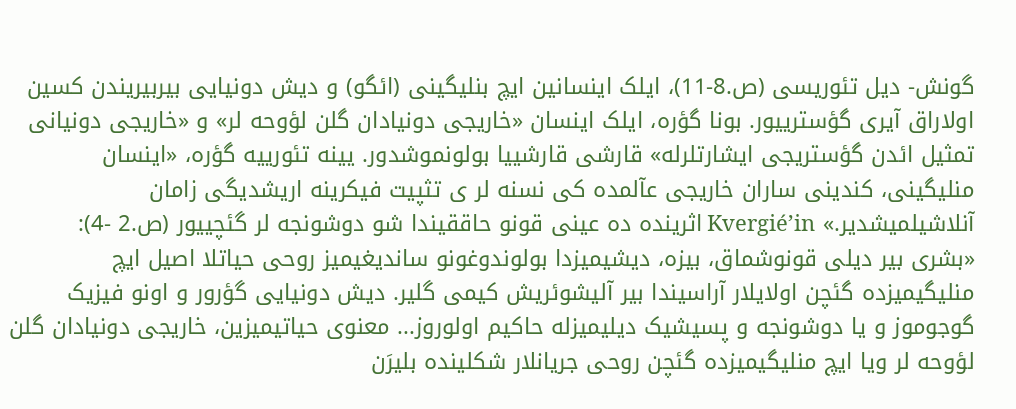گونش- دیل تئوریسی (ص.8-11)، ایلک اینسانین ایچ بنلیگینی (ائگو) و دیش دونیایی بیربیریندن کسین اولاراق آیری گؤسترییور. بونا گؤره، ایلک اینسان «خاریجی دونیادان گلن لؤوحه لر» و «خاریجی دونیانی تمثیل ائدن گؤستریجی ایشارتلرله» قارشی قارشییا بولونموشدور. یینه تئورییه گؤره، «اینسان منلیگینی، کندینی ساران خاریجی عآلمده کی نسنه لر ی تثپیت فیکرینه اریشدیگی زامان آنلاشیلمیشدیر.» Kvergié’in اثرینده ده عینی قونو حاققیندا شو دوشونجه لر گئچییور (ص.2 -4): «بشری بیر دیلی قونوشماق، بیزه، دیشیمیزدا بولوندوغونو ساندیغیمیز روحی حیاتلا اصیل ایچ منلیگیمیزده گئچن اولایلار آراسیندا بیر آلیشوئریش کیمی گلیر. دیش دونیایی گؤرور و اونو فیزیک گوجوموز و یا دوشونجه و پسیشیک دیلیمیزله حاکیم اولوروز... معنوی حیاتیمیزین، خاریجی دونیادان گلن لؤوحه لر ویا ایچ منلیگیمیزده گئچن روحی جریانلار شکلینده بلیرَن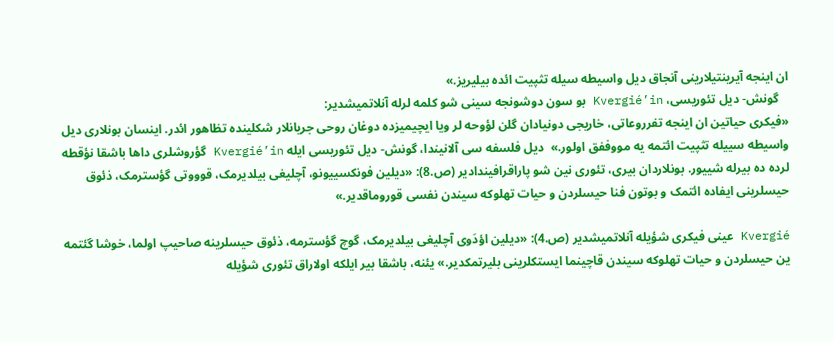ان اینجه آیرینتیلارینی آنجاق دیل واسیطه سیله تثپیت ائده بیلیریز.»
   گونش- دیل تئوریسی، Kvergié’in بو سون دوشونجه سینی شو کلمه لرله آنلاتمیشدیر:
«فیکری حیاتین ان اینجه تفرروعاتی، خاریجی دونیادان گلن لؤوحه لر ویا ایچیمیزده دوغان روحی جریانلار شکلینده تظاهور ائدر. اینسان بونلاری دیل واسیطه سییله تثپیت ائتمه یه مووففق اولور.»  دیل فلسفه سی آلانیندا، گونش- دیل تئوریسی ایله Kvergié’in گؤروشلری داها باشقا نؤقطه لرده ده بیرله شییور. بونلاردان بیری، تئوری نین شو پاراقرافیندادیر (ص.8): «دیلین فونکسییونو، آچلیغی بیلدیرمک، قوووتی گؤسترمک، ذئوق حیسلرینی ایفاده ائتمک و بوتون فنا حیسلردن و حیات تهلوکه سیندن نفسی قوروماقدیر.»

Kvergié عینی فیکری شؤیله آنلاتمیشدیر (ص.4): «دیلین اؤدَوی آچلیغی بیلدیرمک، گوچ گؤسترمه، ذئوق حیسلرینه صاحیپ اولما، خوشا گئتمه ین حیسلردن و حیات تهلوکه سیندن قاچینما ایستکلرینی بلیرتمکدیر.» یئنه، باشقا بیر ایلکه اولاراق تئوری شؤیله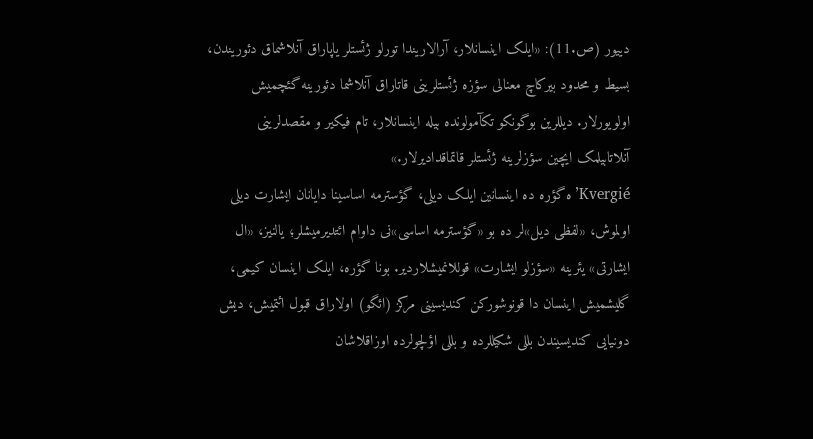دییور (ص.11): «ایلک اینسانلار، آرالاریندا تورلو ژئستلر یاپاراق آنلاشماق دئوریندن، بسیط و محدود بیرکاچ معنالی سؤزه ژئستلرینی قاتاراق آنلاشما دئورینه گئچمیش اولویورلار. دیللرین بوگونکو تکآمولونده بیله اینسانلار، تام فیکیر و مقصدلرینی آنلاتابیلمک ایچین سؤزلرینه ژئستلر قاتماقدادیرلار.»
Kvergié’ه گؤره ده اینسانین ایلک دیلی، گؤسترمه اساسینا دایانان ایشارت دیلی اولموش، «لفظی دیل»لر ده بو «گؤسترمه اساسی»نی داوام ائتدیرمیشلر؛ یالنیز، «ال ایشارتی» یئرینه «سؤزلو ایشارت» قوللانمیشلاردیر. بونا گؤره، ایلک اینسان کیمی، گلیشمیش اینسان دا قونوشورکن کندیسینی مرکز (ائگو) اولاراق قبول ائتمیش، دیش دونیایی کندیسیندن بللی شکیللرده و بللی اؤلچولرده اوزاقلاشان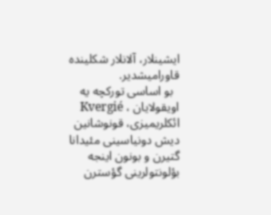ایشینلار، آلانلار شکلینده قاورامیشدیر.
  بو اساسی تورکچه یه اویقولایان ، Kvergié ائکلریمیزی، قونوشانین دیش دونیاسینی مئیدانا گتیرن و بونون اینجه بؤلونتولرینی گؤسترن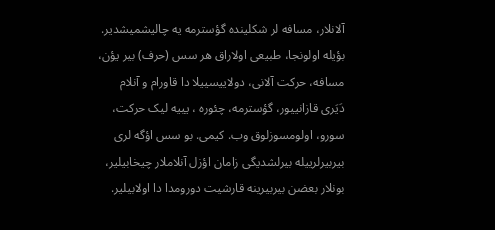آلانلار، مسافه لر شکلینده گؤسترمه یه چالیشمیشدیر. بؤیله اولونجا، طبیعی اولاراق هر سس (حرف) بیر یؤن، مسافه، حرکت آلانی، دولاییسییلا دا قاورام و آنلام دَیَری قازانییور، گؤسترمه، چئوره ، یییه لیک حرکت، سورو، اولومسوزلوق وب. کیمی. بو سس اؤگه لری بیربیرلرییله بیرلشدیگی زامان اؤزل آنلاملار چیخابیلیر، بونلار بعضن بیربیرینه قارشیت دورومدا دا اولابیلیر.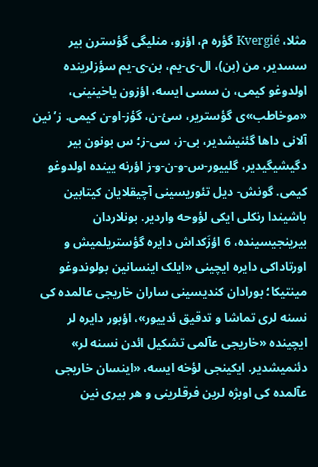مثلا، Kvergié گؤره م، اؤزو، منلیگی گؤسترن بیر سسدیر، من (بن)، ال-ی-یم، بن-ی-یم سؤزلرینده اولدوغو کیمی، ن سسی ایسه، اؤزون یاخینینی، «موخاطب»ی گؤستریر، سئ-ن، گؤز-او-ن کیمی. ز’ نین آلانی داها گئنیشدیر، بی-ز، سی-ز؛ س بونون بیر دگیشیگیدیر، گلییور-س-و-ن-و-ز اؤرنه یینده اولدوغو کیمی. گونش- دیل تئوریسینی آچیقلایان کیتابین باشیندا رنکلی ایکی لؤوحه واردیر. بونلاردان بیرینجیسینده، 6 اؤزَکداش دایره گؤستریلمیش و اورتاداکی دایره ایچینی «ایلک اینسانین بولوندوغو مینتیکا؛ بورادان کندیسینی ساران خاریجی عالمده کی نسنه لری تماشا و تدقیق ئدییور»، اؤبور دایره لر ایچینده «خاریجی عآلمی تشکیل ائدن نسنه لر» دئنمیشدیر. ایکینجی لؤخه ایسه، «اینسان خاریجی عآلمده کی اوبژه لرین فرقلرینی و هر بیری نین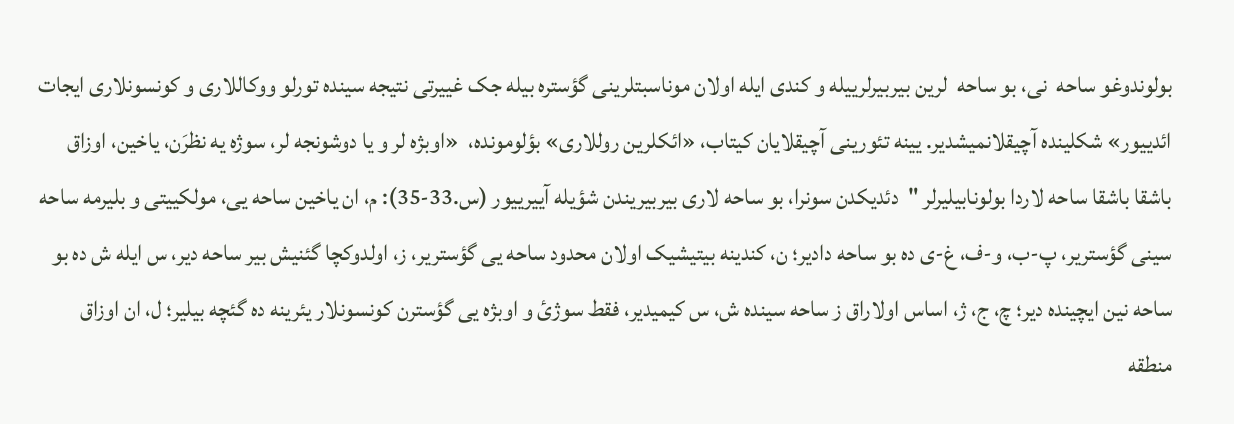بولوندوغو ساحه  نی، بو ساحه  لرین بیربیرلرییله و کندی ایله اولان موناسبتلرینی گؤستره بیله جک غییرتی نتیجه سینده تورلو ووکاللاری و کونسونلاری ایجات ائدییور» شکلینده آچیقلانمیشدیر. یینه تئورینی آچیقلایان کیتاب، «ائکلرین روللاری» بؤلومونده،  «اوبژه لر و یا دوشونجه لر، سوژه یه نظرَن، یاخین، اوزاق باشقا باشقا ساحه لاردا بولونابیلیرلر "  دئدیکدن سونرا، بو ساحه لاری بیربیریندن شؤیله آییرییور (س.33-35): م، ان یاخین ساحه یی، مولکییتی و بلیرمه ساحه سینی گؤستریر، پ-ب، و-ف، غ-ی ده بو ساحه دادیر؛ ن، کندینه بیتیشیک اولان محدود ساحه یی گؤستریر، ز، اولدوکچا گئنیش بیر ساحه دیر، س ایله ش ده بو ساحه نین ایچینده دیر؛ چ، ج، ژ، اساس اولاراق ز ساحه سینده ش، س کیمیدیر، فقط سوژئ و اوبژه یی گؤسترن کونسونلار یئرینه ده گئچه بیلیر؛ ل، ان اوزاق منطقه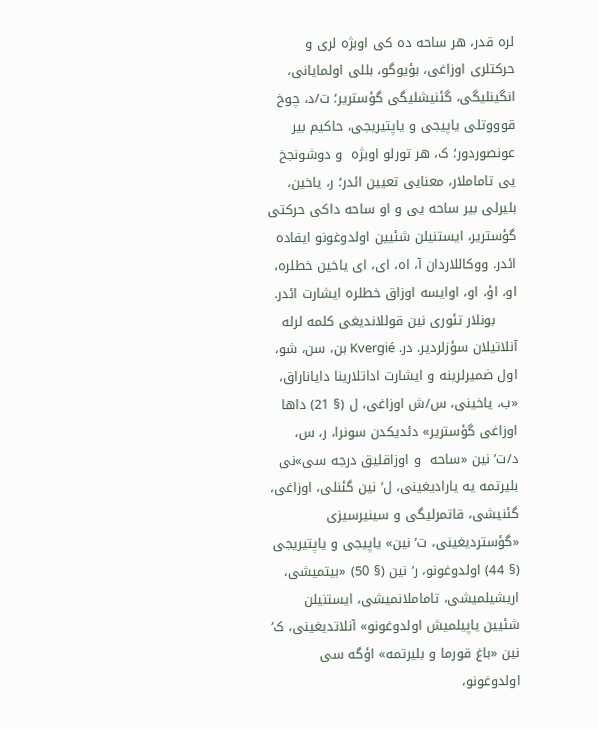لره قدر، هر ساحه ده کی اوبژه لری و حرکتلری اوزاغی، بؤیوگو، بللی اولمایانی، انگینلیگی، گئنیشلیگی گؤستریر؛ ت/د، چوخ قوووتلی یاپیجی و یاپتیریجی، حاکیم بیر عونصوردور؛ ک، هر تورلو اوبژه  و دوشونجخ یی تاماملار، معنایی تعیین ائدر؛ ر، یاخین، بلیرلی بیر ساحه یی و او ساحه داکی حرکتی گؤستریر، ایستنیلن شئیین اولدوغونو ایفاده ائدر. ووکاللاردان آ، اه، ای، ای یاخین خطلره، او، اؤ، او، اوایسه اوزاق خطلره ایشارت ائدر.
     بونلار تئوری نین قوللاندیغی کلمه لرله آنلاتیلان سؤزلردیر. در. Kvergié بن، سن، شو، اول ضمیرلرینه و ایشارت اداتلارینا دایاناراق، «ب، یاخینی، س/ش اوزاغی، ل (§ 21) داها اوزاغی گؤستریر» دئدیکدن سونرا، ر، س، د/ت’ نین «ساحه  و اوزاقلیق درجه سی»نی بلیرتمه یه یارادیغینی، ل’ نین گئنلی، اوزاغی، گئنیشی، قاتمرلیگی و سینیرسیزی «گؤستردیغینی، ت’ نین» یاپیجی و یاپتیریجی (§ 44) اولدوغونو، ر’ نین (§ 50) «بیتمیشی، اریشیلمیشی، تاماملانمیشی، ایستنیلن شئیین یاپیلمیش اولدوغونو» آنلاتدیغینی، ک’ نین «باغ قورما و بلیرتمه» اؤگه سی اولدوغونو،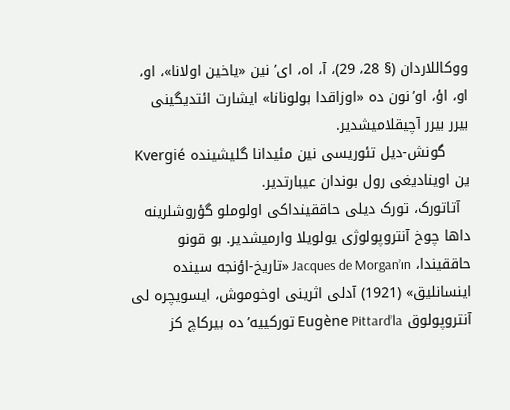ووکاللاردان (§ 28، 29)، آ، اه، ای’ نین «یاخین اولانا»، او، او، اؤ، او’نون ده «اوزاقدا بولونانا» ایشارت ائتدیگینی بیرر بیرر آچیقلامیشدیر.
     گونش-دیل تئوریسی نین مئیدانا گلیشینده Kvergié ین اوینادیغی رول بوندان عیبارتدیر.
  آتاتورک، تورک دیلی حاققینداکی اولوملو گؤروشلرینه داها چوخ آنتروپولوژی یولویلا وارمیشدیر. بو قونو حاققیندا، Jacques de Morgan’ın «تاریخ-اؤنجه سینده اینسانلیق» (1921) آدلی اثرینی اوخوموش، ایسویچره لی آنتروپولوق Eugène Pittard’la تورکییه’ده بیرکاچ کز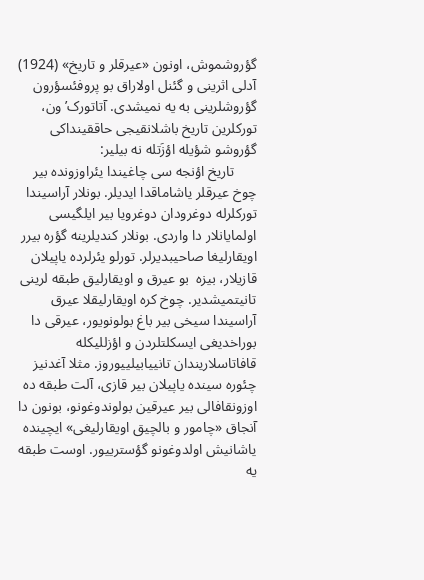گؤروشموش، اونون «عیرقلر و تاریخ» (1924) آدلی اثرینی و گئنل اولاراق بو پروفئسؤرون گؤروشلرینی به یه نمیشدی. آتاتورک’ون، تورکلرین تاریخ باشلانقیجی حاققینداکی گؤروشو شؤیله اؤزَتله نه بیلیر:
      تاریخ اؤنجه سی چاغیندا یئراوزونده بیر چوخ عیرقلر یاشاماقدا ایدیلر. بونلار آراسیندا تورکلرله دوغرودان دوغرویا بیر ایلگیسی اولمایانلار دا واردی. بونلار کندیلرینه گؤره بیرر اویقارلیغا صاحیبدیرلر. تورلو یئرلرده یاپیلان قازیلار، بیزه  بو عیرق و اویقارلیق طبقه لرینی تانیتمیشدیر. چوخ کره اویقارلیقلا عیرق آراسیندا سیخی بیر باغ بولونویور، عیرقی دا بوراخدیغی ایسکلتلردن و اؤزللیکله قافاتاسلاریندان تانییابیلییوروز. مثلا آغدنیز چئوره سینده یاپیلان بیر قازی، آلت طبقه ده اوزونقافالی بیر عیرقین بولوندوغونو، بونون دا آنجاق «چامور و بالچیق اویقارلیغی» ایچینده یاشانیش اولدوغونو گؤسترییور. اوست طبقه یه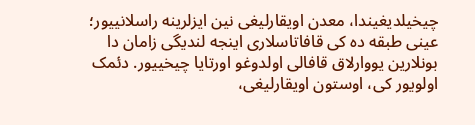چیخیلدیغیندا، معدن اویقارلیغی نین ایزلرینه راسلانییور؛ عینی طبقه ده کی قافاتاسلاری اینجه لندیگی زامان دا بونلارین یووارلاق قافالی اولدوغو اورتایا چیخییور. دئمک اولویور کی، اوستون اویقارلیغی،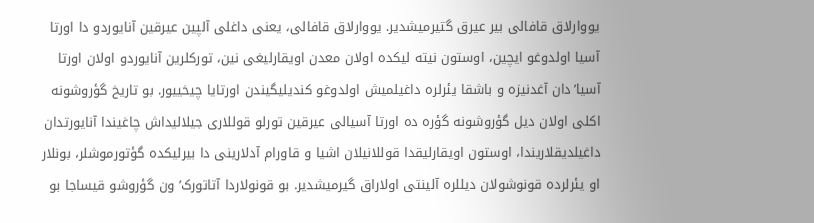یووارلاق قافالی بیر عیرق گتیرمیشدیر. یووارلاق قافالی، یعنی داغلی آلپین عیرقین آنایوردو دا اورتا آسیا اولدوغو ایچین، اوستون نیته لیکده اولان معدن اویقارلیغی نین، تورکلرین آنایوردو اولان اورتا آسیا’دان آغدنیزه و باشقا یئرلره داغیلمیش اولدوغو کندیلیگیندن اورتایا چیخییور. بو تاریخ گؤروشونه اکلی اولان دیل گؤروشونه گؤره ده اورتا آسیالی عیرقین تورلو قوللاری جیلالیداش چاغیندا آنایورتدان داغیلدیقلاریندا، اوستون اویقارلیقدا قوللانیلان اشیا و قاورام آدلارینی دا بیرلیکده گؤتورموشلر، بونلار او یئرلرده قونوشولان دیللره آلینتی اولاراق گیرمیشدیر. بو قونولاردا آتاتورک’ون گؤروشو قیساجا بو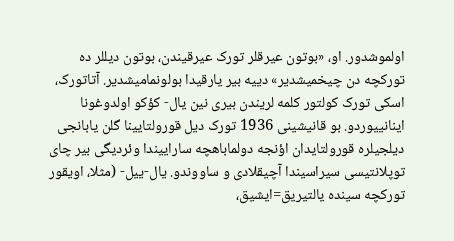اولموشدور. او، «بوتون عیرقلر تورک عیرقیندن، بوتون دیللر ده تورکچه دن چیخمیشدیر» دییه بیر یارقیدا بولونمامیشدیر. آتاتورک، اسکی تورک کولتور کلمه لریندن بیری نین یال- کؤکو اولدوغونا اینانییوردو. بو قانیشینی 1936 تورک دیل قورولتایینا گلن یابانجی دیلجیلره قورولتایدان اؤنجه دولماباهچه ساراییندا وئردیگی بیر چای توپلانتیسی سیراسیندا آچیقلادی و ساووندو. یال-ییل- (مثلا، اویقور تورکچه سینده یالتیریق=ایشیق،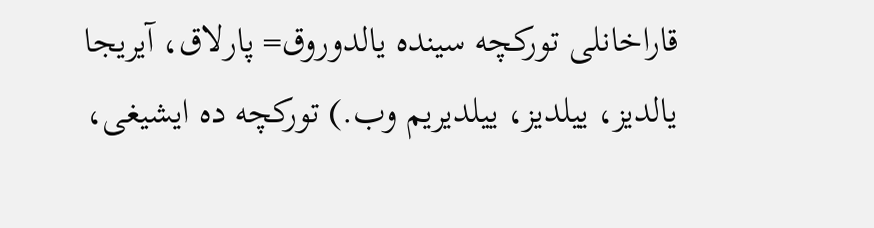قاراخانلی تورکچه سینده یالدوروق= پارلاق، آیریجا یالدیز، ییلدیز، ییلدیریم وب.) تورکچه ده ایشیغی،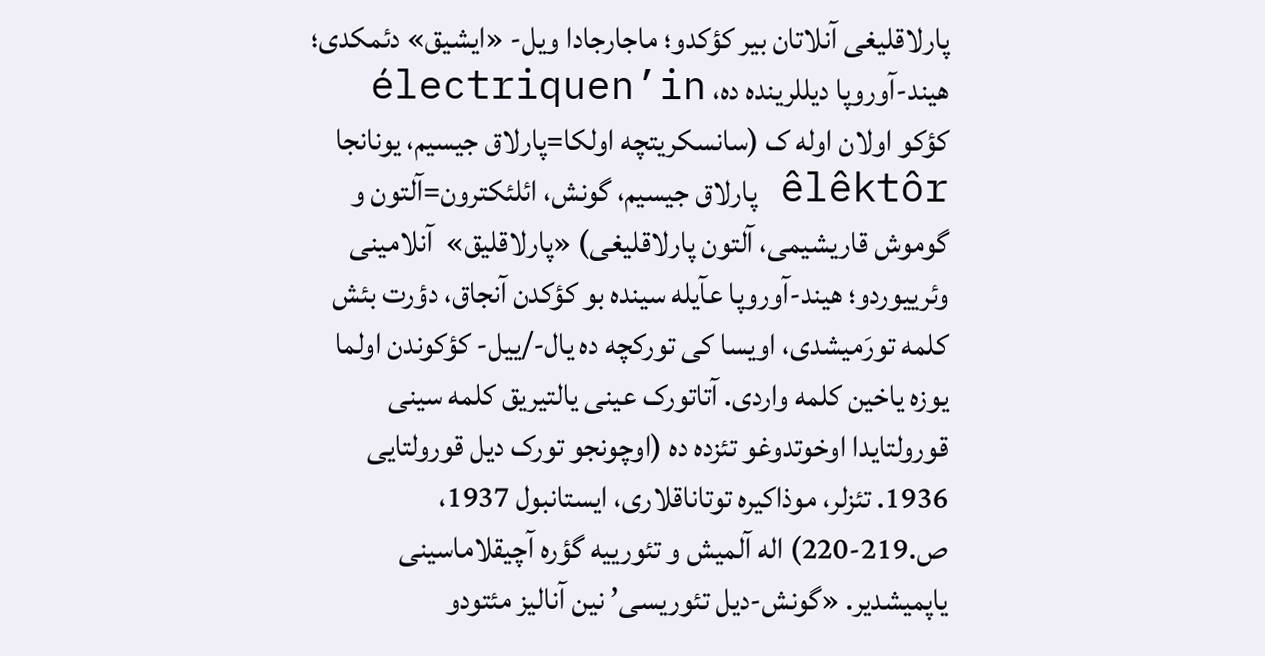پارلاقلیغی آنلاتان بیر کؤکدو؛ ماجارجادا ویل- «ایشیق» دئمکدی؛ هیند-آوروپا دیللرینده ده، électriquen’in کؤکو اولان اوله ک (سانسکریتچه اولکا=پارلاق جیسیم، یونانجا  êlêktôr پارلاق جیسیم، گونش، ائلئکترون=آلتون و گوموش قاریشیمی، آلتون پارلاقلیغی) «پارلاقلیق»  آنلامینی وئرییوردو؛ هیند-آوروپا عآیله سینده بو کؤکدن آنجاق، دؤرت بئش کلمه تورَمیشدی، اویسا کی تورکچه ده یال-/ییل- کؤکوندن اولما یوزه یاخین کلمه واردی. آتاتورک عینی یالتیریق کلمه سینی قورولتایدا اوخوتدوغو تئزده ده (اوچونجو تورک دیل قورولتایی 1936. تئزلر، موذاکیره توتاناقلاری، ایستانبول 1937، ص.219-220) اله آلمیش و تئورییه گؤره آچیقلاماسینی یاپمیشدیر. «گونش-دیل تئوریسی’ نین آنالیز مئتودو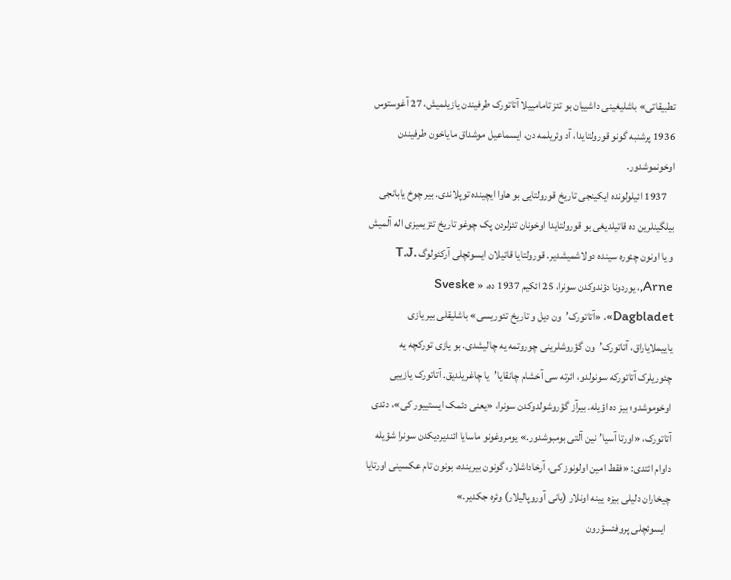تطبیقاتی» باشلیغینی داشییان بو تئز تامامییلا آتاتورک طرفیندن یازیلمیش، 27 آغوستوس 1936 پرشنبه گونو قورولتایدا، آد وئریلمه دن، ایسماعیل موشداق مایاخون طرفیندن اوخونموشدور.
    1937 ائیلولونده ایکینجی تاریخ قورولتایی بو هاوا ایچینده توپلاندی. بیر چوخ یابانجی بیلگینلرین ده قاتیلدیغی بو قورولتایدا اوخونان تئزلردن پک چوغو تاریخ تئزیمیزی اله آلمیش و یا اونون چئوره سینده دولاشمیشدیر. قورولتایا قاتیلان ایسوئچلی آرکئولوگ T.J. Arne,، یوردونا دؤندوکدن سونرا، 25 ائکیم 1937 ده، « Sveske Dagbladet»، «آتاتورک’ون دیل و تاریخ تئوریسی» باشلیقلی بیر یازی یاییملایاراق، آتاتورک’ون گؤروشلرینی چوروتمه یه چالیشدی. بو یازی تورکچه یه چئوریلرک آتاتورکه سونولدو، ائرته سی آخشام چانقایا’یا چاغریلدیق. آتاتورک یازییی اوخوموشدو؛ بیز ده اؤیله. بیرآز گؤروشولدوکدن سونرا، «یعنی دئمک ایستییور کی»، دئدی آتاتورک، «اورتا آسیا’نین آلتی بومبوشدور.» یومروغونو ماسایا ائندیردیکدن سونرا شؤیله داوام ائتدی: «فقط امین اولونوز کی، آرخاداشلار، گونون بیرینده، بونون تام عکسینی اورتایا چیخاران دلیلی بیزه  یینه اونلار (یانی آوروپالیلار) وئره جکدیر.»
  ایسوئچلی پروفئسؤرون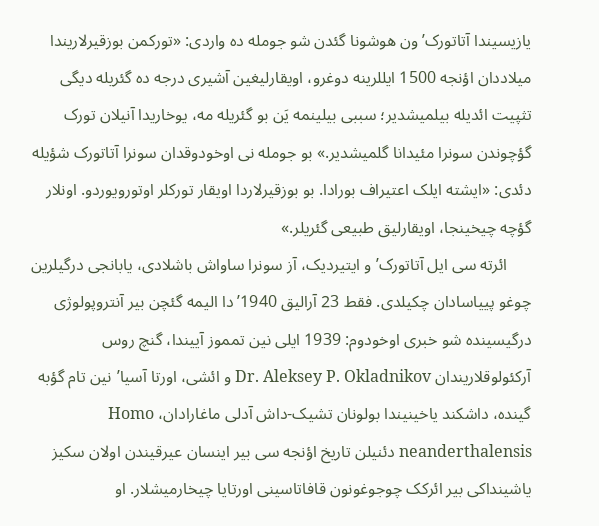یازیسیندا آتاتورک’ون هوشونا گئدن شو جومله ده واردی: «تورکمن بوزقیرلاریندا میلاددان اؤنجه 1500 ایللرینه دوغرو، اویقارلیغین آشیری درجه ده گئریله دیگی تثپیت ائدیله بیلمیشدیر؛ سببی بیلینمه یَن بو گئریله مه، یوخاریدا آنیلان تورک گؤچوندن سونرا مئیدانا گلمیشدیر.» بو جومله نی اوخودوقدان سونرا آتاتورک شؤیله دئدی: «ایشته ایلک اعتیراف بورادا. بو بوزقیرلاردا اویقار تورکلر اوتورویوردو. اونلار گؤچه چیخینجا، اویقارلیق طبیعی گئریلر.»
      ائرته سی ایل آتاتورک’و ایتیردیک، آز سونرا ساواش باشلادی، یابانجی درگیلرین چوغو پییاسادان چکیلدی. فقط 23 آرالیق 1940’دا الیمه گئچن بیر آنتروپولوژی درگیسینده شو خبری اوخودوم: 1939 ایلی نین تمموز آییندا، گنچ روس آرکئولوقلاریندان Dr. Aleksey P. Okladnikov و ائشی، اورتا آسیا’نین تام گؤبه گینده، داشکند یاخینیندا بولونان تشیک-داش آدلی ماغارادان، Homo neanderthalensis دئنیلن تاریخ اؤنجه سی بیر اینسان عیرقیندن اولان سکیز یاشینداکی بیر ائرکک چوجوغونون قافاتاسینی اورتایا چیخارمیشلار. او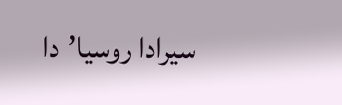سیرادا روسیا’دا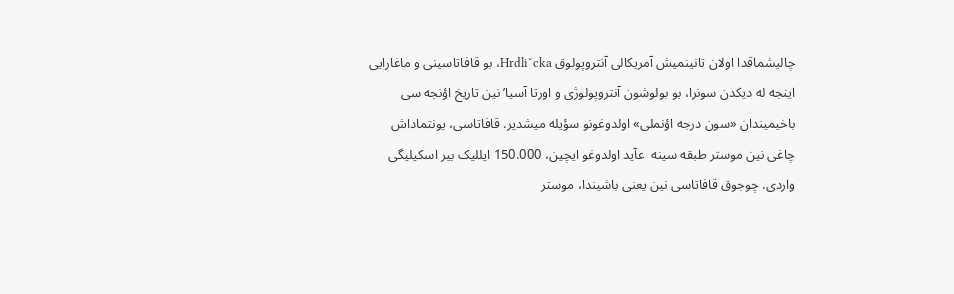چالیشماقدا اولان تانینمیش آمریکالی آنتروپولوق Hrdliˇcka، بو قافاتاسینی و ماغارایی اینجه له دیکدن سونرا، بو بولوشون آنتروپولوژی و اورتا آسیا’نین تاریخ اؤنجه سی باخیمیندان «سون درجه اؤنملی» اولدوغونو سؤیله میشدیر. قافاتاسی، یونتماداش چاغی نین موستر طبقه سینه  عآید اولدوغو ایچین، 150.000 ایللیک بیر اسکیلیگی واردی. چوجوق قافاتاسی نین یعنی باشیندا، موستر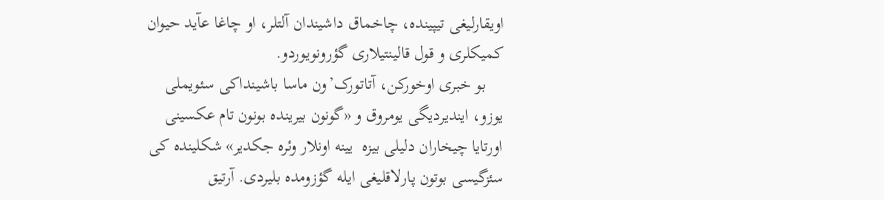اویقارلیغی تیپینده، چاخماق داشیندان آلتلر، او چاغا عآید حیوان کمیکلری و قول قالینتیلاری گؤرونویوردو.
    بو خبری اوخورکن، آتاتورک’ون ماسا باشینداکی سئویملی یوزو، ایندیردیگی یومروق و «گونون بیرینده بونون تام عکسینی اورتایا چیخاران دلیلی بیزه  یینه اونلار وئره جکدیر» شکلینده کی سئزگیسی بوتون پارلاقلیغی ایله گؤزومده بلیردی. آرتیق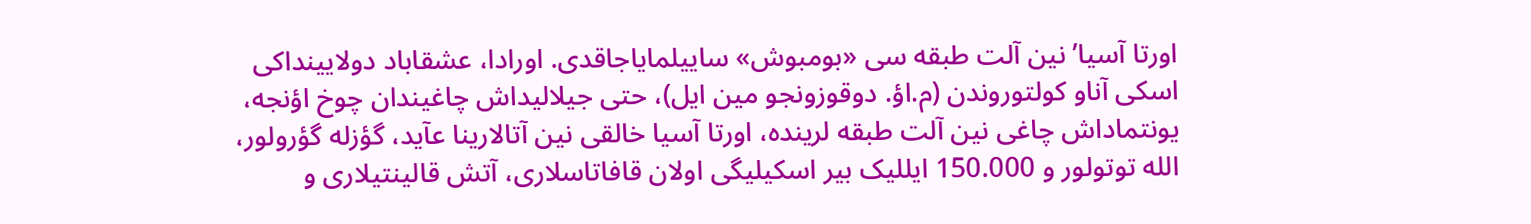اورتا آسیا’نین آلت طبقه سی «بومبوش» ساییلمایاجاقدی. اورادا، عشقاباد دولایینداکی اسکی آناو کولتوروندن (م.اؤ. دوقوزونجو مین ایل)، حتی جیلالیداش چاغیندان چوخ اؤنجه، یونتماداش چاغی نین آلت طبقه لرینده، اورتا آسیا خالقی نین آتالارینا عآید، گؤزله گؤرولور، الله توتولور و 150.000 ایللیک بیر اسکیلیگی اولان قافاتاسلاری، آتش قالینتیلاری و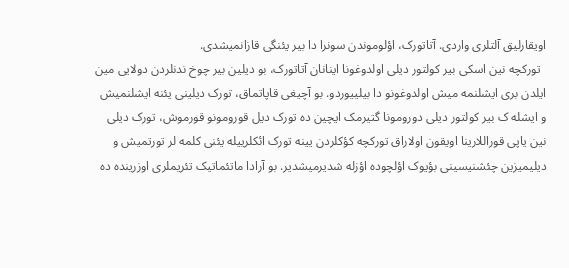اویقارلیق آلتلری واردی. آتاتورک، اؤلوموندن سونرا دا بیر یئنگی قازانمیشدی.
  تورکچه نین اسکی بیر کولتور دیلی اولدوغونا اینانان آتاتورک، بو دیلین بیر چوخ ندنلردن دولایی مین ایلدن بری ایشلنمه میش اولدوغونو دا بیلییوردو. بو آچیغی قاپاتماق، تورک دیلینی یئنه ایشلنمیش و ایشله ک بیر کولتور دیلی دورومونا گتیرمک ایچین ده تورک دیل قورومونو قورموش، تورک دیلی نین یاپی قوراللارینا اویقون اولاراق تورکچه کؤکلردن یینه تورک ائکلرییله یئنی کلمه لر تورتمیش و دیلیمیزین چئشنیسینی بؤیوک اؤلچوده اؤزله شدیرمیشدیر. بو آرادا ماتئماتیک تئریملری اوزرینده ده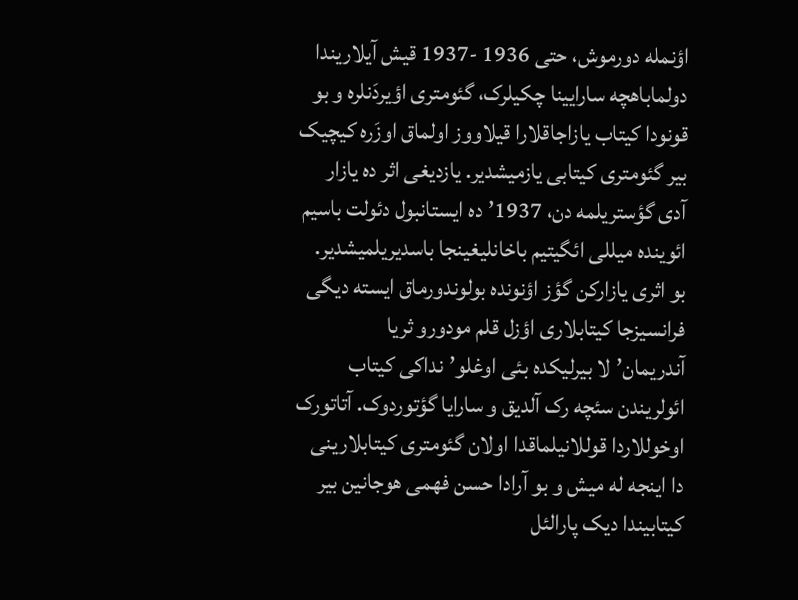اؤنمله دورموش، حتی 1936 -1937 قیش آیلاریندا دولماباهچه سارایینا چکیلرک، گئومتری اؤیردَنلره و بو قونودا کیتاب یازاجاقلارا قیلاووز اولماق اوزَره کیچیک بیر گئومتری کیتابی یازمیشدیر. یازدیغی اثر ده یازار آدی گؤستریلمه دن، 1937’ده ایستانبول دئولت باسیم ائوینده میللی ائگیتیم باخانلیغینجا باسدیریلمیشدیر. بو اثری یازارکن گؤز اؤنونده بولوندورماق ایسته دیگی فرانسیزجا کیتابلاری اؤزل قلم مودورو ثریا آندریمان’لا بیرلیکده بئی اوغلو’نداکی کیتاب ائولریندن سئچه رک آلدیق و سارایا گؤتوردوک. آتاتورک اوخوللاردا قوللانیلماقدا اولان گئومتری کیتابلارینی دا اینجه له میش و بو آرادا حسن فهمی هوجانین بیر کیتابیندا دیک پارالئل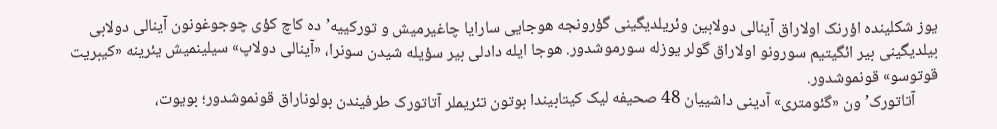یوز شکلینده اؤرنک اولاراق آینالی دولابین وئریلدیگینی گؤرونجه هوجایی سارایا چاغیرمیش و تورکییه’ده کاچ کؤی چوجوغونون آینالی دولابی بیلدیگینی بیر ائگیتیم سورونو اولاراق گولر یوزله سورموشدور. هوجا ایله دادلی بیر سؤیله شیدن سونرا، «آینالی دولاپ» سیلینمیش یئرینه «کیبریت قوتوسو» قونموشدور.
      آتاتورک’ون «گئومتری» آدینی داشییان 48 صحیفه لیک کیتابیندا بوتون تئریملر آتاتورک طرفیندن بولوناراق قونموشدور؛ بویوت،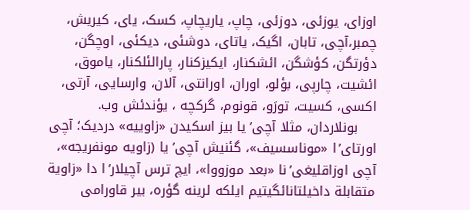اوزای، یوزئی، دوزئی، چاپ، یاریچاپ، کسک، یای، کیریش، چمبر،آچی، تابان، اگیک، یاتای، دوشئی، دیکئی، اوچگن، دؤرتگن، کؤشگن، ائشکنار، ایکیزکنار، پارالئلکنار، یاموق، ائشیت، چارپی، بؤلو، اوران، اورانتی، آلان، وارسایی، آرتی، اکسی، کسیت، تورَو، قونوم، گرکچه ، یؤندئش وب.
    بونلاردان، مثلا آچی’یا بیز اسکیدن «زاوییه» دردیک؛ آچی اورتای’ا «موناسسیف»، گئنیش آچی’یا (زاویه مونفریجه»، آچی اوزاقلیغی’نا «بعد موزووا»، ایچ ترس آچیلار’ا دا «زاویة متقابلة داخیلتانائگیتیم ایلکه لرینه گؤره، بیر قاورامی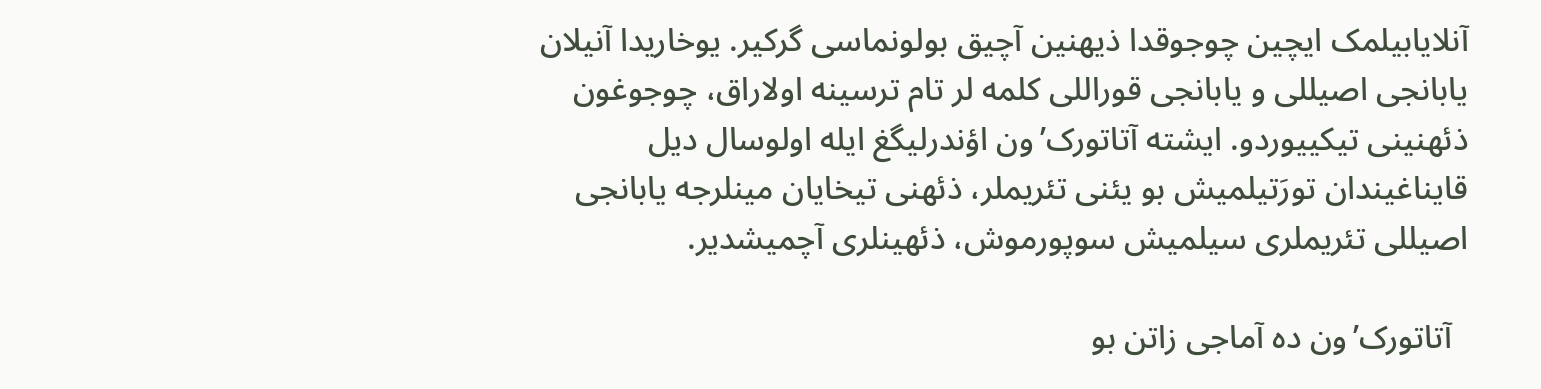آنلایابیلمک ایچین چوجوقدا ذیهنین آچیق بولونماسی گرکیر. یوخاریدا آنیلان یابانجی اصیللی و یابانجی قوراللی کلمه لر تام ترسینه اولاراق، چوجوغون ذئهنینی تیکییوردو. ایشته آتاتورک’ون اؤندرلیگغ ایله اولوسال دیل قایناغیندان تورَتیلمیش بو یئنی تئریملر، ذئهنی تیخایان مینلرجه یابانجی اصیللی تئریملری سیلمیش سوپورموش، ذئهینلری آچمیشدیر.

  آتاتورک’ون ده آماجی زاتن بو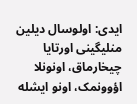ایدی: اولوسال دیلین منلیگینی اورتایا چیخارماق، اونونلا اؤوونمک، اونو ایشله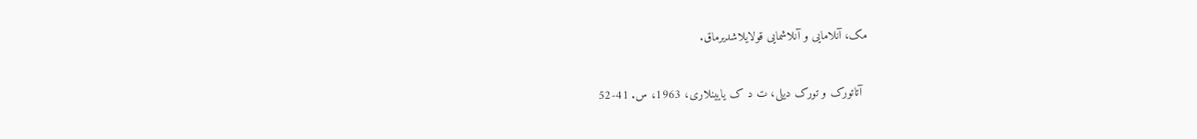مک، آنلامایی و آنلاشمایی قولایلاشدیرماق.

  آتاتورک و تورک دیلی، ت د ک یایینلاری، 1963، س. 41-52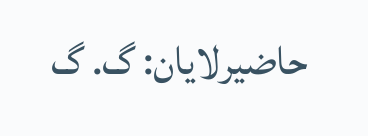حاضیرلایان: گ. گ